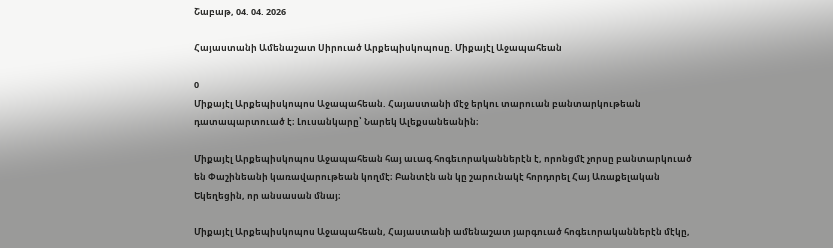Շաբաթ, 04. 04. 2026

Հայաստանի Ամենաշատ Սիրուած Արքեպիսկոպոսը. Միքայէլ Աջապահեան

0
Միքայէլ Արքեպիսկոպոս Աջապահեան. Հայաստանի մէջ երկու տարուան բանտարկութեան դատապարտուած է։ Լուսանկարը՝ Նարեկ Ալեքսանեանին։

Միքայէլ Արքեպիսկոպոս Աջապահեան հայ աւագ հոգեւորականներէն է, որոնցմէ չորսը բանտարկուած են Փաշինեանի կառավարութեան կողմէ։ Բանտէն ան կը շարունակէ հորդորել Հայ Առաքելական Եկեղեցին, որ անսասան մնայ։

Միքայէլ Արքեպիսկոպոս Աջապահեան, Հայաստանի ամենաշատ յարգուած հոգեւորականներէն մէկը,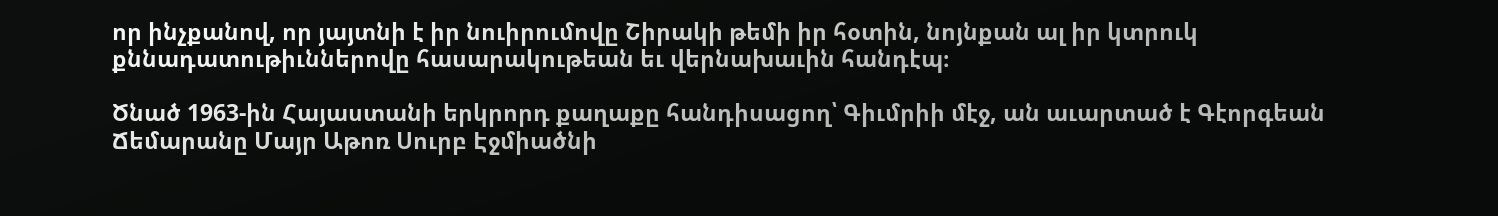որ ինչքանով, որ յայտնի է իր նուիրումովը Շիրակի թեմի իր հօտին, նոյնքան ալ իր կտրուկ քննադատութիւններովը հասարակութեան եւ վերնախաւին հանդէպ։

Ծնած 1963-ին Հայաստանի երկրորդ քաղաքը հանդիսացող՝ Գիւմրիի մէջ, ան աւարտած է Գէորգեան Ճեմարանը Մայր Աթոռ Սուրբ Էջմիածնի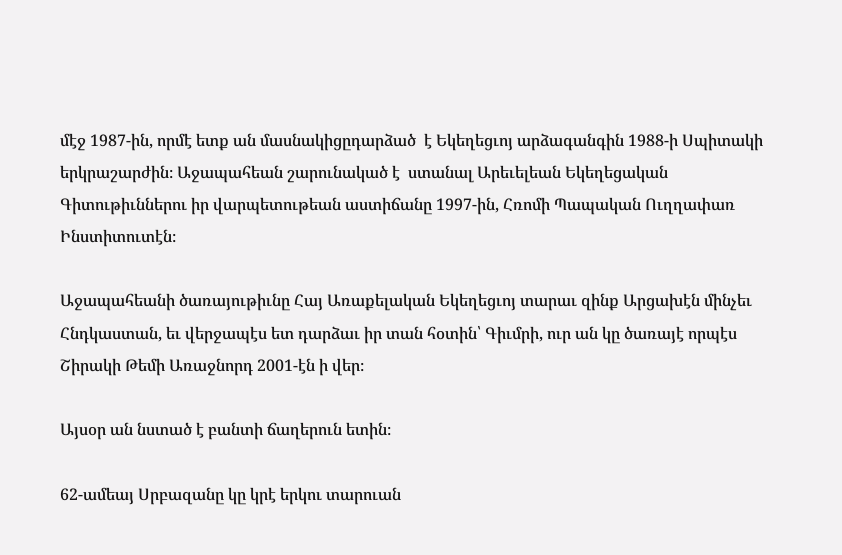մէջ 1987-ին, որմէ ետք ան մասնակիցըդարձած  է Եկեղեցւոյ արձագանգին 1988-ի Սպիտակի երկրաշարժին։ Աջապահեան շարունակած է  ստանալ Արեւելեան Եկեղեցական Գիտութիւններու իր վարպետութեան աստիճանը 1997-ին, Հռոմի Պապական Ուղղափառ Ինստիտուտէն։

Աջապահեանի ծառայութիւնը Հայ Առաքելական Եկեղեցւոյ տարաւ զինք Արցախէն մինչեւ Հնդկաստան, եւ վերջապէս ետ դարձաւ իր տան հօտին՝ Գիւմրի, ուր ան կը ծառայէ որպէս Շիրակի Թեմի Առաջնորդ 2001-էն ի վեր։

Այսօր ան նստած է բանտի ճաղերուն ետին։

62-ամեայ Սրբազանը կը կրէ երկու տարուան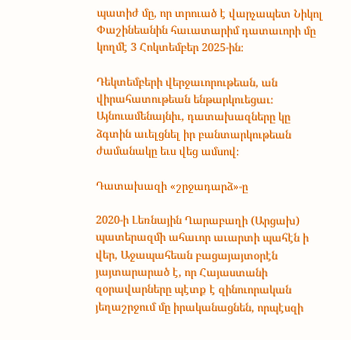պատիժ մը, որ տրուած է վարչապետ Նիկոլ Փաշինեանին հաւատարիմ դատաւորի մը կողմէ 3 Հոկտեմբեր 2025-ին։

Դեկտեմբերի վերջաւորութեան, ան վիրահատութեան ենթարկուեցաւ։ Այնուամենայնիւ, դատախազները կը ձգտին աւելցնել իր բանտարկութեան ժամանակը եւս վեց ամսով։

Դատախազի «շրջադարձ»-ը

2020-ի Լեռնային Ղարաբաղի (Արցախ) պատերազմի ահաւոր աւարտի պահէն ի վեր, Աջապահեան բացայայտօրէն յայտարարած է, որ Հայաստանի զօրավարները պէտք է զինուորական յեղաշրջում մը իրականացնեն, որպէսզի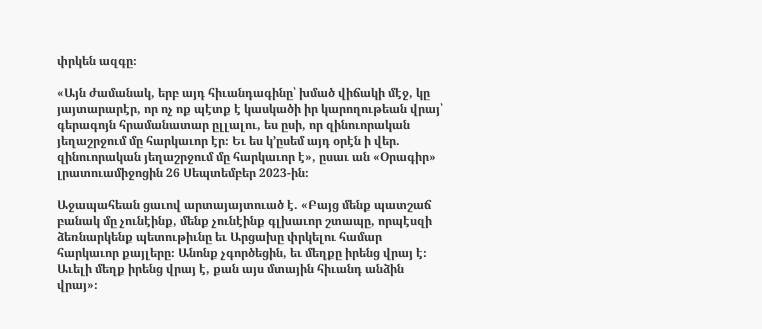փրկեն ազգը։

«Այն ժամանակ, երբ այդ հիւանդագինը՝ խմած վիճակի մէջ, կը յայտարարէր, որ ոչ ոք պէտք է կասկածի իր կարողութեան վրայ՝ գերագոյն հրամանատար ըլլալու, ես ըսի, որ զինուորական յեղաշրջում մը հարկաւոր էր։ Եւ ես կ’ըսեմ այդ օրէն ի վեր. զինուորական յեղաշրջում մը հարկաւոր է», ըսաւ ան «Օրագիր» լրատուամիջոցին 26 Սեպտեմբեր 2023-ին։

Աջապահեան ցաւով արտայայտուած է. «Բայց մենք պատշաճ բանակ մը չունէինք, մենք չունէինք գլխաւոր շտապը, որպէսզի ձեռնարկենք պետութիւնը եւ Արցախը փրկելու համար հարկաւոր քայլերը։ Անոնք չգործեցին, եւ մեղքը իրենց վրայ է։ Աւելի մեղք իրենց վրայ է, քան այս մտային հիւանդ անձին վրայ»։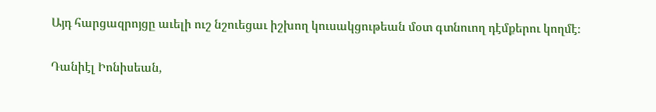Այդ հարցազրոյցը աւելի ուշ նշուեցաւ իշխող կուսակցութեան մօտ գտնուող դէմքերու կողմէ։

Դանիէլ Իոնիսեան,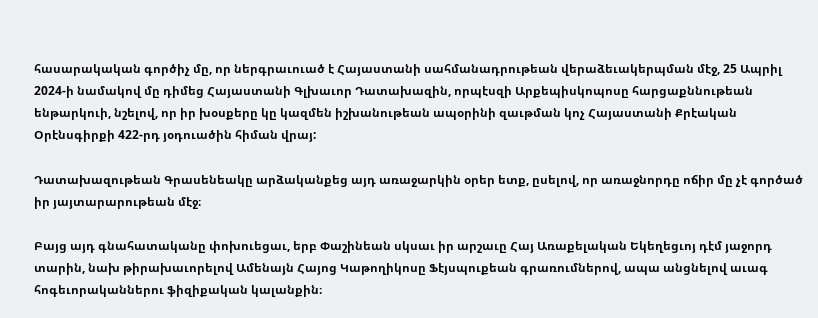հասարակական գործիչ մը, որ ներգրաւուած է Հայաստանի սահմանադրութեան վերաձեւակերպման մէջ, 25 Ապրիլ 2024-ի նամակով մը դիմեց Հայաստանի Գլխաւոր Դատախազին, որպէսզի Արքեպիսկոպոսը հարցաքննութեան ենթարկուի, նշելով, որ իր խօսքերը կը կազմեն իշխանութեան ապօրինի զաւթման կոչ Հայաստանի Քրէական Օրէնսգիրքի 422-րդ յօդուածին հիման վրայ:

Դատախազութեան Գրասենեակը արձականքեց այդ առաջարկին օրեր ետք, ըսելով, որ առաջնորդը ոճիր մը չէ գործած իր յայտարարութեան մէջ։

Բայց այդ գնահատականը փոխուեցաւ, երբ Փաշինեան սկսաւ իր արշաւը Հայ Առաքելական Եկեղեցւոյ դէմ յաջորդ տարին, նախ թիրախաւորելով Ամենայն Հայոց Կաթողիկոսը Ֆէյսպուքեան գրառումներով, ապա անցնելով աւագ հոգեւորականներու ֆիզիքական կալանքին։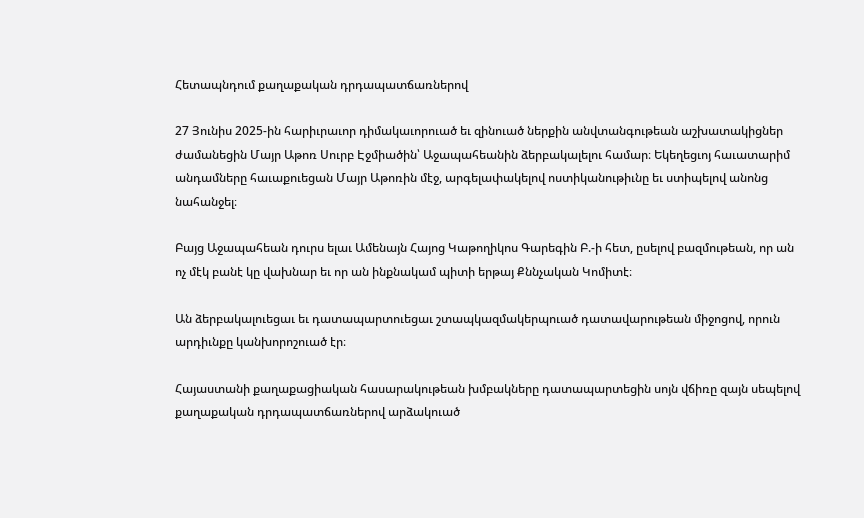Հետապնդում քաղաքական դրդապատճառներով

27 Յունիս 2025-ին հարիւրաւոր դիմակաւորուած եւ զինուած ներքին անվտանգութեան աշխատակիցներ ժամանեցին Մայր Աթոռ Սուրբ Էջմիածին՝ Աջապահեանին ձերբակալելու համար։ Եկեղեցւոյ հաւատարիմ անդամները հաւաքուեցան Մայր Աթոռին մէջ, արգելափակելով ոստիկանութիւնը եւ ստիպելով անոնց նահանջել։

Բայց Աջապահեան դուրս ելաւ Ամենայն Հայոց Կաթողիկոս Գարեգին Բ.-ի հետ, ըսելով բազմութեան, որ ան ոչ մէկ բանէ կը վախնար եւ որ ան ինքնակամ պիտի երթայ Քննչական Կոմիտէ։

Ան ձերբակալուեցաւ եւ դատապարտուեցաւ շտապկազմակերպուած դատավարութեան միջոցով, որուն արդիւնքը կանխորոշուած էր։

Հայաստանի քաղաքացիական հասարակութեան խմբակները դատապարտեցին սոյն վճիռը զայն սեպելով քաղաքական դրդապատճառներով արձակուած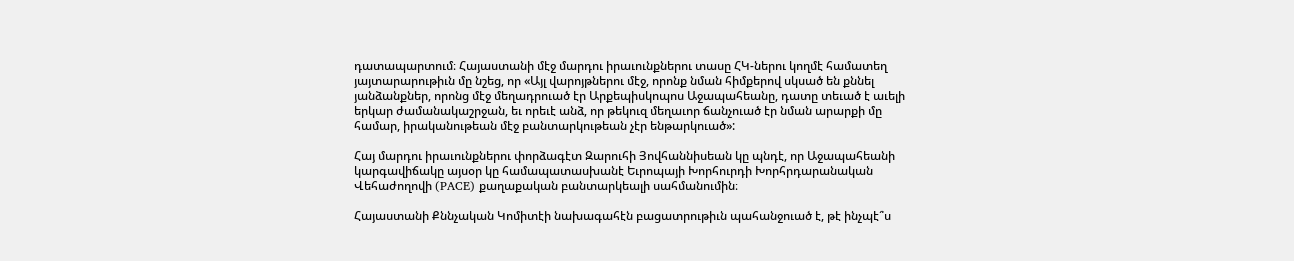դատապարտում։ Հայաստանի մէջ մարդու իրաւունքներու տասը ՀԿ-ներու կողմէ համատեղ յայտարարութիւն մը նշեց, որ «Այլ վարոյթներու մէջ, որոնք նման հիմքերով սկսած են քննել յանձանքներ, որոնց մէջ մեղադրուած էր Արքեպիսկոպոս Աջապահեանը, դատը տեւած է աւելի երկար ժամանակաշրջան, եւ որեւէ անձ, որ թեկուզ մեղաւոր ճանչուած էր նման արարքի մը համար, իրականութեան մէջ բանտարկութեան չէր ենթարկուած»:

Հայ մարդու իրաւունքներու փորձագէտ Զարուհի Յովհաննիսեան կը պնդէ, որ Աջապահեանի կարգավիճակը այսօր կը համապատասխանէ Եւրոպայի Խորհուրդի Խորհրդարանական Վեհաժողովի (PACE) քաղաքական բանտարկեալի սահմանումին։

Հայաստանի Քննչական Կոմիտէի նախագահէն բացատրութիւն պահանջուած է, թէ ինչպէ՞ս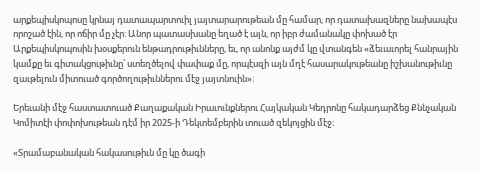արքեպիսկոպոսը կրնայ դատապարտուիլ յայտարարութեան մը համար, որ դատախազները նախապէս որոշած էին, որ ոճիր մը չէր: Անոր պատասխանը եղած է այն, որ իբր ժամանակը փոխած էր Արքեպիսկոպոսին խօսքերուն ենթադրութիւնները, եւ, որ անոնք այժմ կը վտանգեն «ձեւաւորել հանրային կամքը եւ գիտակցութիւնը՝ ստեղծելով փափաք մը, որպէսզի այն մղէ հասարակութեանը իշխանութիւնը զաւթելուն միտուած գործողութիւններու մէջ յայտնուին»։

Երեւանի մէջ հաստատուած Քաղաքական Իրաւունքներու Հայկական Կեդրոնը հակադարձեց Քննչական Կոմիտէի փոփոխութեան դէմ իր 2025-ի Դեկտեմբերին տուած զեկոյցին մէջ։

«Տրամաբանական հակասութիւն մը կը ծագի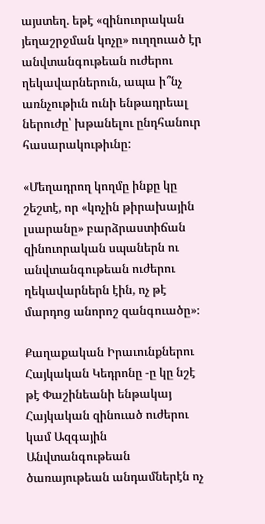այստեղ. եթէ «զինուորական յեղաշրջման կոչը» ուղղուած էր անվտանգութեան ուժերու ղեկավարներուն, ապա ի՞նչ առնչութիւն ունի ենթադրեալ ներուժը՝ խթանելու ընդհանուր հասարակութիւնը:

«Մեղադրող կողմը ինքը կը շեշտէ, որ «կոչին թիրախային լսարանը» բարձրաստիճան զինուորական սպաներն ու անվտանգութեան ուժերու ղեկավարներն էին, ոչ թէ մարդոց անորոշ զանգուածը»։

Քաղաքական Իրաւունքներու Հայկական Կեդրոնը -ը կը նշէ թէ Փաշինեանի ենթակայ Հայկական զինուած ուժերու կամ Ազգային Անվտանգութեան ծառայութեան անդամներէն ոչ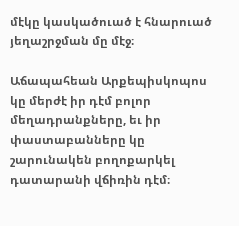մէկը կասկածուած է հնարուած յեղաշրջման մը մէջ։

Աճապահեան Արքեպիսկոպոս կը մերժէ իր դէմ բոլոր մեղադրանքները, եւ իր փաստաբանները կը շարունակեն բողոքարկել դատարանի վճիռին դէմ։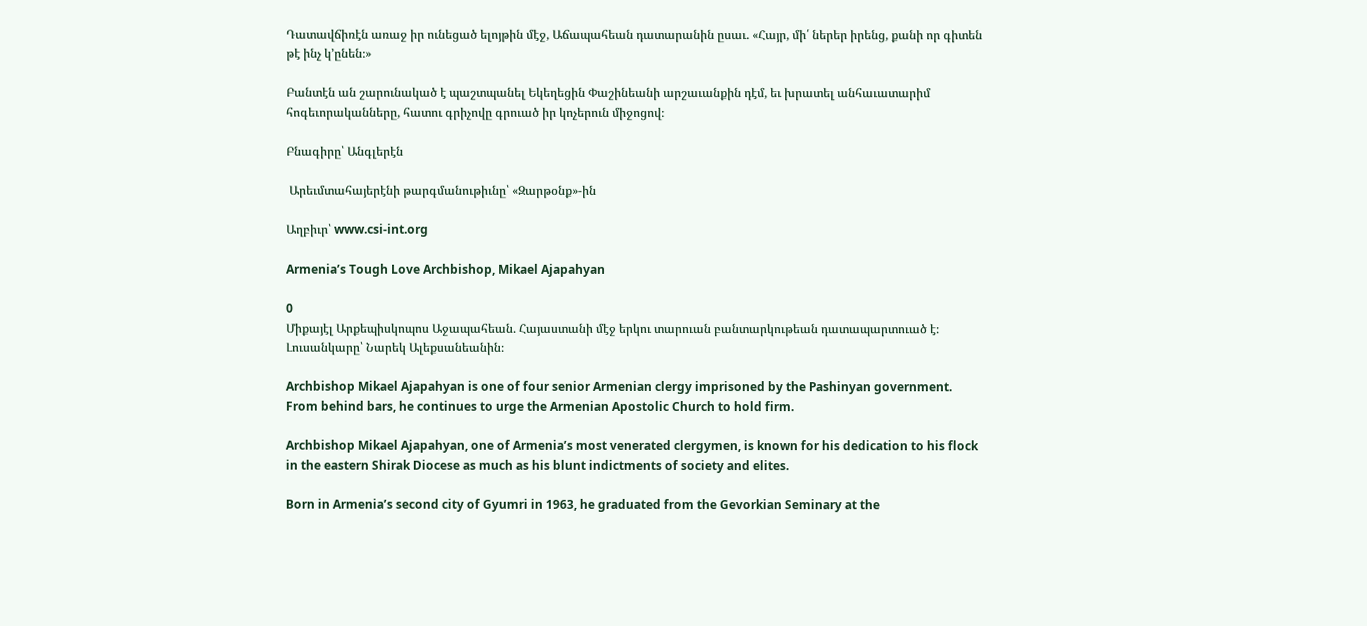Դատավճիռէն առաջ իր ունեցած ելոյթին մէջ, Աճապահեան դատարանին ըսաւ. «Հայր, մի՛ ներեր իրենց, քանի որ գիտեն թէ ինչ կ’ընեն։»

Բանտէն ան շարունակած է պաշտպանել Եկեղեցին Փաշինեանի արշաւանքին դէմ, եւ խրատել անհաւատարիմ հոգեւորականները, հատու գրիչովը գրուած իր կոչերուն միջոցով։

Բնագիրը՝ Անգլերէն

 Արեւմտահայերէնի թարգմանութիւնը՝ «Զարթօնք»-ին

Աղբիւր՝ www.csi-int.org

Armenia’s Tough Love Archbishop, Mikael Ajapahyan

0
Միքայէլ Արքեպիսկոպոս Աջապահեան. Հայաստանի մէջ երկու տարուան բանտարկութեան դատապարտուած է։ Լուսանկարը՝ Նարեկ Ալեքսանեանին։

Archbishop Mikael Ajapahyan is one of four senior Armenian clergy imprisoned by the Pashinyan government. From behind bars, he continues to urge the Armenian Apostolic Church to hold firm.

Archbishop Mikael Ajapahyan, one of Armenia’s most venerated clergymen, is known for his dedication to his flock in the eastern Shirak Diocese as much as his blunt indictments of society and elites.

Born in Armenia’s second city of Gyumri in 1963, he graduated from the Gevorkian Seminary at the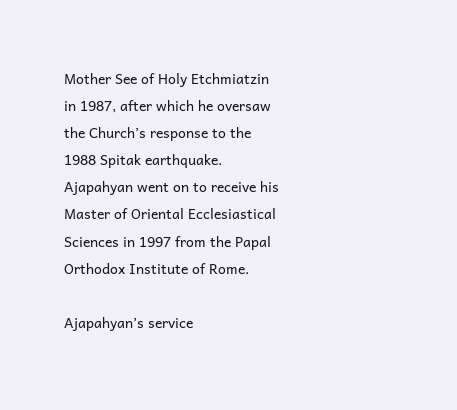Mother See of Holy Etchmiatzin in 1987, after which he oversaw the Church’s response to the 1988 Spitak earthquake. Ajapahyan went on to receive his Master of Oriental Ecclesiastical Sciences in 1997 from the Papal Orthodox Institute of Rome.

Ajapahyan’s service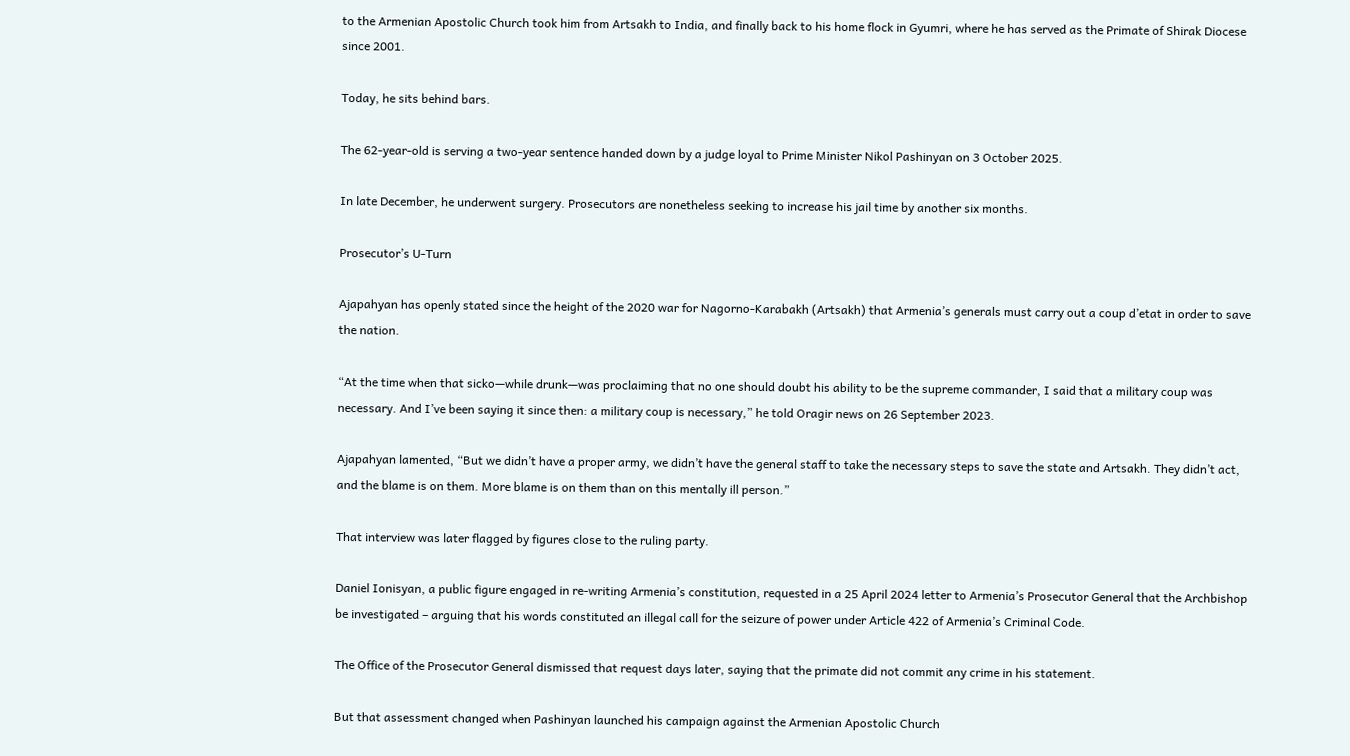to the Armenian Apostolic Church took him from Artsakh to India, and finally back to his home flock in Gyumri, where he has served as the Primate of Shirak Diocese since 2001.

Today, he sits behind bars.

The 62-year-old is serving a two-year sentence handed down by a judge loyal to Prime Minister Nikol Pashinyan on 3 October 2025.

In late December, he underwent surgery. Prosecutors are nonetheless seeking to increase his jail time by another six months.

Prosecutor’s U-Turn

Ajapahyan has openly stated since the height of the 2020 war for Nagorno-Karabakh (Artsakh) that Armenia’s generals must carry out a coup d’etat in order to save the nation.

“At the time when that sicko—while drunk—was proclaiming that no one should doubt his ability to be the supreme commander, I said that a military coup was necessary. And I’ve been saying it since then: a military coup is necessary,” he told Oragir news on 26 September 2023.

Ajapahyan lamented, “But we didn’t have a proper army, we didn’t have the general staff to take the necessary steps to save the state and Artsakh. They didn’t act, and the blame is on them. More blame is on them than on this mentally ill person.”

That interview was later flagged by figures close to the ruling party.

Daniel Ionisyan, a public figure engaged in re-writing Armenia’s constitution, requested in a 25 April 2024 letter to Armenia’s Prosecutor General that the Archbishop be investigated – arguing that his words constituted an illegal call for the seizure of power under Article 422 of Armenia’s Criminal Code.

The Office of the Prosecutor General dismissed that request days later, saying that the primate did not commit any crime in his statement.

But that assessment changed when Pashinyan launched his campaign against the Armenian Apostolic Church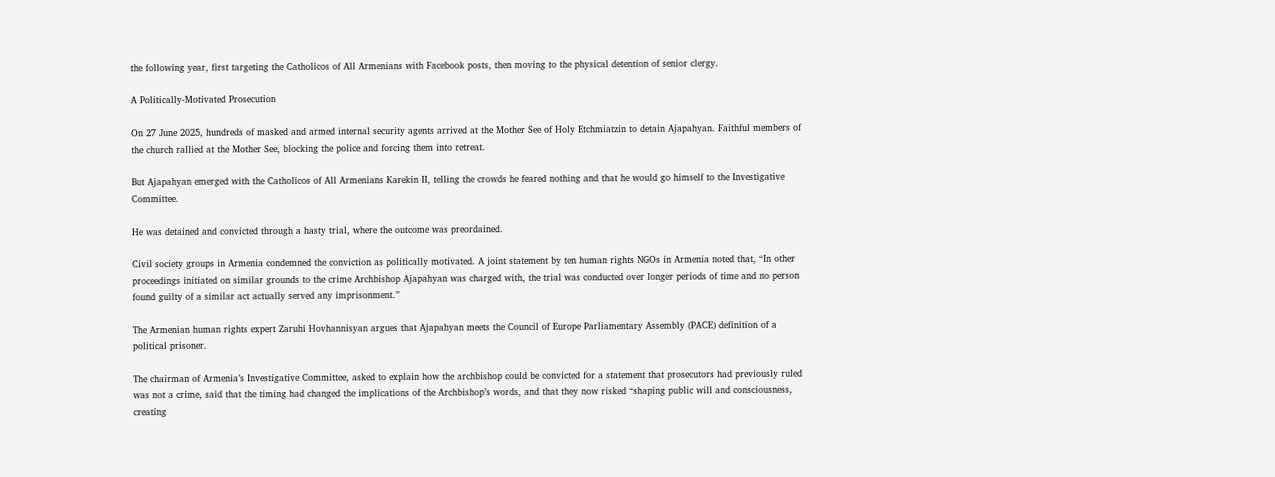the following year, first targeting the Catholicos of All Armenians with Facebook posts, then moving to the physical detention of senior clergy.

A Politically-Motivated Prosecution

On 27 June 2025, hundreds of masked and armed internal security agents arrived at the Mother See of Holy Etchmiatzin to detain Ajapahyan. Faithful members of the church rallied at the Mother See, blocking the police and forcing them into retreat.

But Ajapahyan emerged with the Catholicos of All Armenians Karekin II, telling the crowds he feared nothing and that he would go himself to the Investigative Committee.

He was detained and convicted through a hasty trial, where the outcome was preordained.

Civil society groups in Armenia condemned the conviction as politically motivated. A joint statement by ten human rights NGOs in Armenia noted that, “In other proceedings initiated on similar grounds to the crime Archbishop Ajapahyan was charged with, the trial was conducted over longer periods of time and no person found guilty of a similar act actually served any imprisonment.”

The Armenian human rights expert Zaruhi Hovhannisyan argues that Ajapahyan meets the Council of Europe Parliamentary Assembly (PACE) definition of a political prisoner.

The chairman of Armenia’s Investigative Committee, asked to explain how the archbishop could be convicted for a statement that prosecutors had previously ruled was not a crime, said that the timing had changed the implications of the Archbishop’s words, and that they now risked “shaping public will and consciousness, creating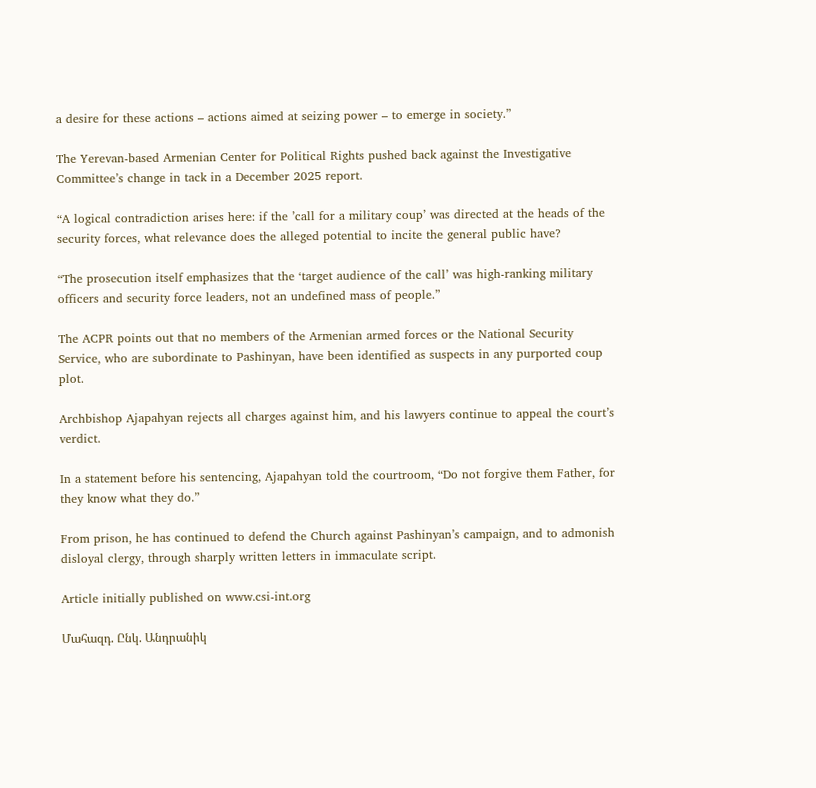a desire for these actions – actions aimed at seizing power – to emerge in society.”

The Yerevan-based Armenian Center for Political Rights pushed back against the Investigative Committee’s change in tack in a December 2025 report.

“A logical contradiction arises here: if the ’call for a military coup’ was directed at the heads of the security forces, what relevance does the alleged potential to incite the general public have?

“The prosecution itself emphasizes that the ‘target audience of the call’ was high-ranking military officers and security force leaders, not an undefined mass of people.”

The ACPR points out that no members of the Armenian armed forces or the National Security Service, who are subordinate to Pashinyan, have been identified as suspects in any purported coup plot.

Archbishop Ajapahyan rejects all charges against him, and his lawyers continue to appeal the court’s verdict.

In a statement before his sentencing, Ajapahyan told the courtroom, “Do not forgive them Father, for they know what they do.”

From prison, he has continued to defend the Church against Pashinyan’s campaign, and to admonish disloyal clergy, through sharply written letters in immaculate script.

Article initially published on www.csi-int.org

Մահազդ. Ընկ. Անդրանիկ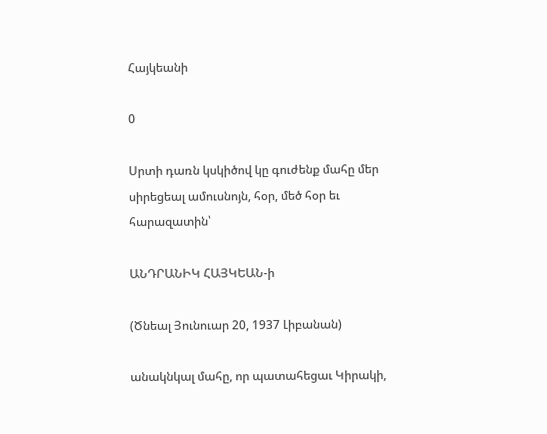Հայկեանի

0

Սրտի դառն կսկիծով կը գուժենք մահը մեր սիրեցեալ ամուսնոյն, հօր, մեծ հօր եւ հարազատին՝

ԱՆԴՐԱՆԻԿ ՀԱՅԿԵԱՆ-ի

(Ծնեալ Յունուար 20, 1937 Լիբանան)

անակնկալ մահը, որ պատահեցաւ Կիրակի,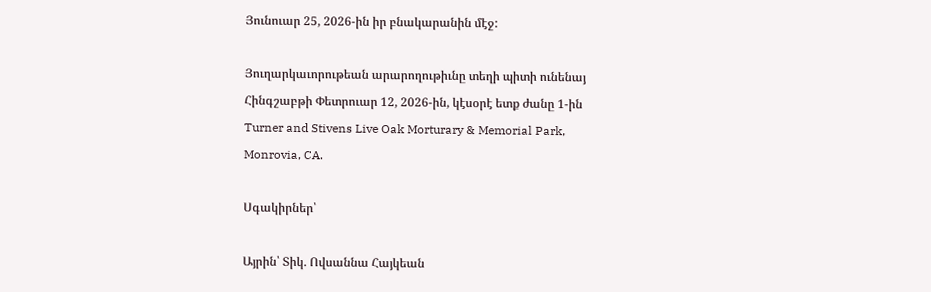Յունուար 25, 2026-ին իր բնակարանին մէջ:

Յուղարկաւորութեան արարողութիւնը տեղի պիտի ունենայ Հինգշաբթի Փետրուար 12, 2026-ին, կէսօրէ ետք ժանը 1-ին Turner and Stivens Live Oak Morturary & Memorial Park, Monrovia, CA.

Սգակիրներ՝

Այրին՝ Տիկ. Ովսաննա Հայկեան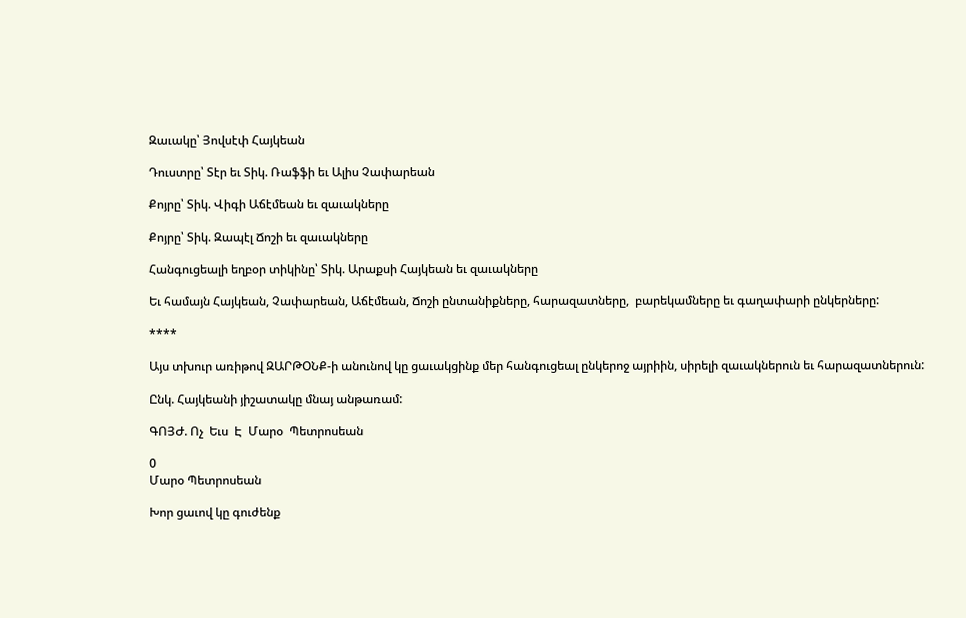Զաւակը՝ Յովսէփ Հայկեան

Դուստրը՝ Տէր եւ Տիկ. Ռաֆֆի եւ Ալիս Չափարեան

Քոյրը՝ Տիկ. Վիգի Աճէմեան եւ զաւակները

Քոյրը՝ Տիկ. Զապէլ Ճոշի եւ զաւակները

Հանգուցեալի եղբօր տիկինը՝ Տիկ. Արաքսի Հայկեան եւ զաւակները

Եւ համայն Հայկեան, Չափարեան, Աճէմեան, Ճոշի ընտանիքները, հարազատները,  բարեկամները եւ գաղափարի ընկերները:

****

Այս տխուր առիթով ԶԱՐԹՕՆՔ-ի անունով կը ցաւակցինք մեր հանգուցեալ ընկերոջ այրիին, սիրելի զաւակներուն եւ հարազատներուն:

Ընկ. Հայկեանի յիշատակը մնայ անթառամ:

ԳՈՅԺ. Ոչ  Եւս  Է  Մարօ  Պետրոսեան

0
Մարօ Պետրոսեան

Խոր ցաւով կը գուժենք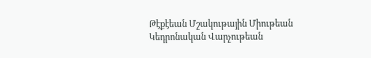Թէքէեան Մշակութային Միութեան Կեդրոնական Վարչութեան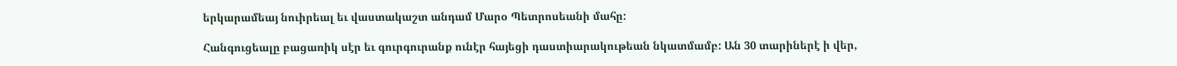երկարամեայ նուիրեալ եւ վաստակաշտ անդամ Մարօ Պետրոսեանի մահը:

Հանգուցեալը բացառիկ սէր եւ գուրգուրանք ունէր հայեցի դաստիարակութեան նկատմամբ: Ան 30 տարիներէ ի վեր,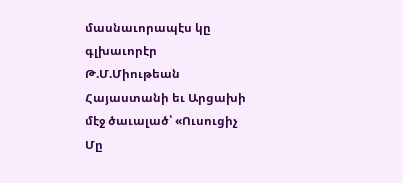մասնաւորապէս կը գլխաւորէր Թ.Մ.Միութեան Հայաստանի եւ Արցախի մէջ ծաւալած՝ «Ուսուցիչ Մը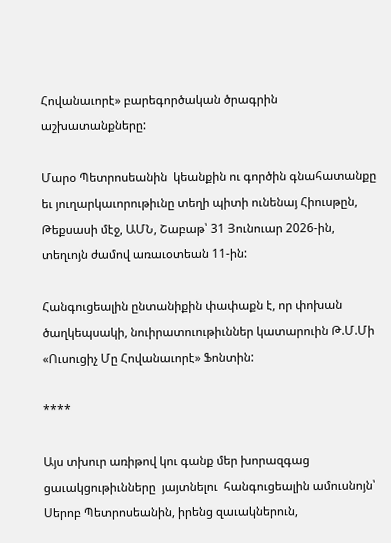Հովանաւորէ» բարեգործական ծրագրին աշխատանքները:

Մարօ Պետրոսեանին  կեանքին ու գործին գնահատանքը եւ յուղարկաւորութիւնը տեղի պիտի ունենայ Հիուսթըն, Թեքսասի մէջ, ԱՄՆ, Շաբաթ՝ 31 Յունուար 2026-ին, տեղւոյն ժամով առաւօտեան 11-ին:

Հանգուցեալին ընտանիքին փափաքն է, որ փոխան ծաղկեպսակի, նուիրատուութիւններ կատարուին Թ.Մ.Մի  «Ուսուցիչ Մը Հովանաւորէ» Ֆոնտին:

****

Այս տխուր առիթով կու գանք մեր խորազգաց ցաւակցութիւնները  յայտնելու  հանգուցեալին ամուսնոյն՝ Սերոբ Պետրոսեանին, իրենց զաւակներուն,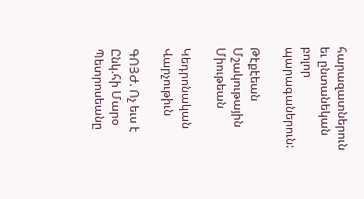հարազատներուն եւ ընտանեկան բոլոր պարագաներուն:

Թէքէեան Մշակութային Միութեան

Կեդրոնական Վարչութիւն

ԳՈՅԺ. Ոչ եւս է Ընկ.հի Մարօ Պետրոսեանը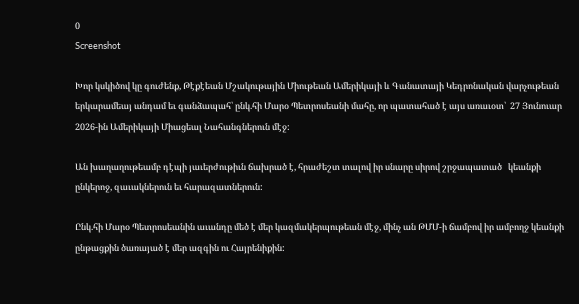0
Screenshot

Խոր կսկիծով կը գուժենք, Թէքէեան Մշակութային Միութեան Ամերիկայի և Գանատայի Կեդրոնական վարչութեան երկարամեայ անդամ եւ գանձապահ՝ ընկ.հի Մարօ Պետրոսեանի մահը, որ պատահած է այս առաւօտ՝  27 Յունուար 2026-ին Ամերիկայի Միացեալ Նահանգներուն մէջ:

Ան խաղաղութեամբ դէպի յաւերժութիւն ճախրած է, հրաժեշտ տալով իր սնարը սիրով շրջապատած   կեանքի ընկերոջ, զաւակներուն եւ հարազատներուն:

Ընկ.հի Մարօ Պետրոսեանին աւանդը մեծ է մեր կազմակերպութեան մէջ, մինչ ան ԹՄՄ-ի ճամբով իր ամբողջ կեանքի ընթացքին ծառայած է մեր ազգին ու Հայրենիքին: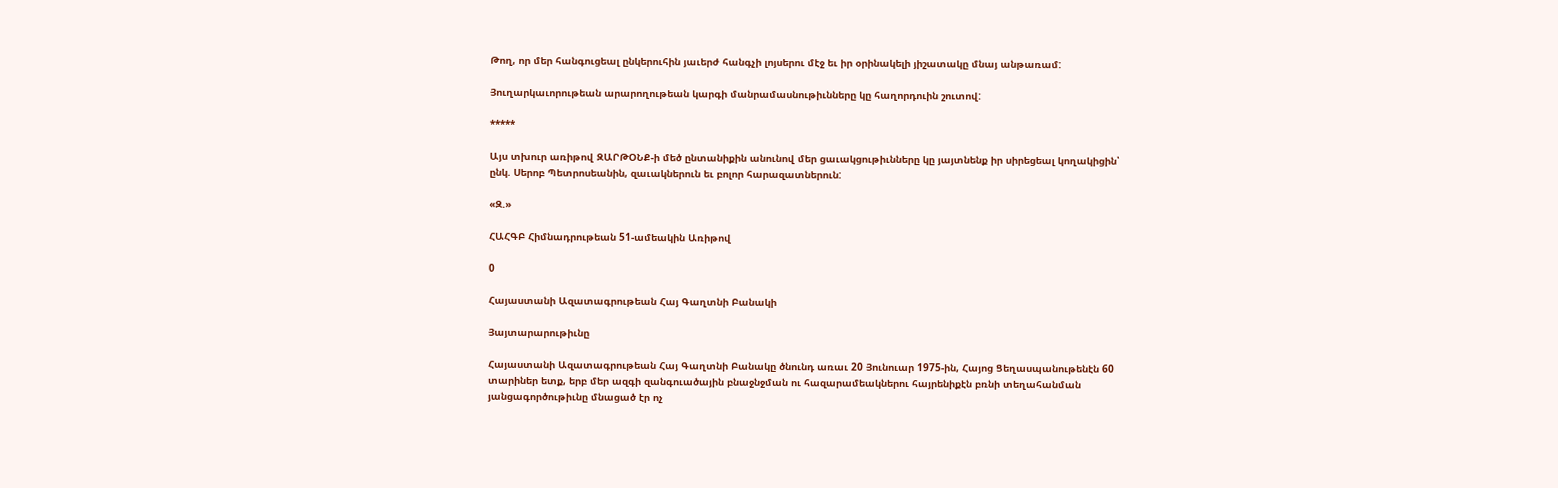Թող, որ մեր հանգուցեալ ընկերուհին յաւերժ հանգչի լոյսերու մէջ եւ իր օրինակելի յիշատակը մնայ անթառամ:

Յուղարկաւորութեան արարողութեան կարգի մանրամասնութիւնները կը հաղորդուին շուտով:

*****

Այս տխուր առիթով ԶԱՐԹՕՆՔ-ի մեծ ընտանիքին անունով մեր ցաւակցութիւնները կը յայտնենք իր սիրեցեալ կողակիցին՝ ընկ. Սերոբ Պետրոսեանին, զաւակներուն եւ բոլոր հարազատներուն:

«Զ.»

ՀԱՀԳԲ Հիմնադրութեան 51-ամեակին Առիթով

0

Հայաստանի Ազատագրութեան Հայ Գաղտնի Բանակի

Յայտարարութիւնը

Հայաստանի Ազատագրութեան Հայ Գաղտնի Բանակը ծնունդ առաւ 20 Յունուար 1975-ին, Հայոց Ցեղասպանութենէն 60 տարիներ ետք, երբ մեր ազգի զանգուածային բնաջնջման ու հազարամեակներու հայրենիքէն բռնի տեղահանման յանցագործութիւնը մնացած էր ոչ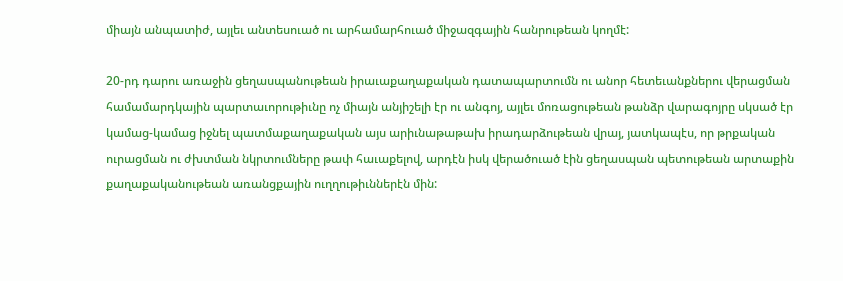միայն անպատիժ, այլեւ անտեսուած ու արհամարհուած միջազգային հանրութեան կողմէ:

20-րդ դարու առաջին ցեղասպանութեան իրաւաքաղաքական դատապարտումն ու անոր հետեւանքներու վերացման համամարդկային պարտաւորութիւնը ոչ միայն անյիշելի էր ու անգոյ, այլեւ մոռացութեան թանձր վարագոյրը սկսած էր կամաց-կամաց իջնել պատմաքաղաքական այս արիւնաթաթախ իրադարձութեան վրայ, յատկապէս, որ թրքական ուրացման ու ժխտման նկրտումները թափ հաւաքելով, արդէն իսկ վերածուած էին ցեղասպան պետութեան արտաքին քաղաքականութեան առանցքային ուղղութիւններէն մին: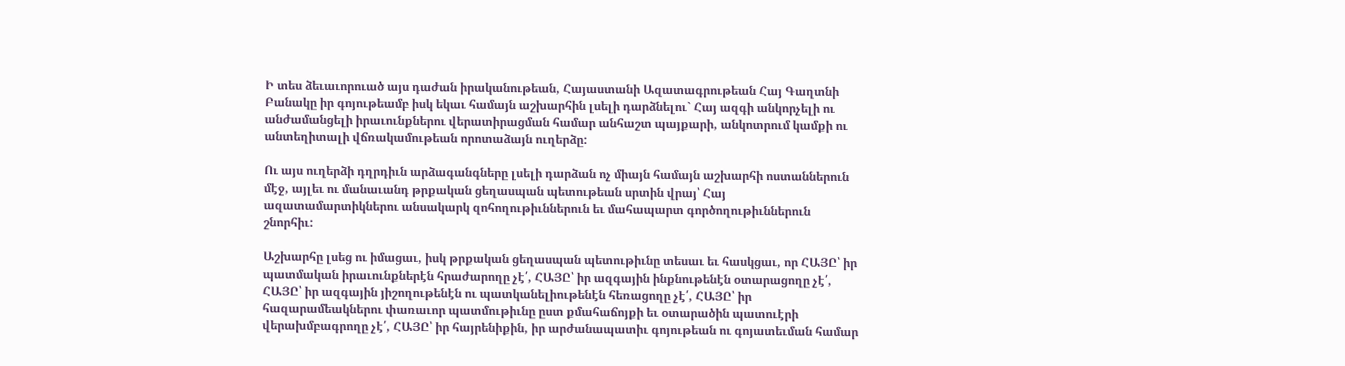Ի տես ձեւաւորուած այս դաժան իրականութեան, Հայաստանի Ազատագրութեան Հայ Գաղտնի Բանակը իր գոյութեամբ իսկ եկաւ համայն աշխարհին լսելի դարձնելու` Հայ ազգի անկորչելի ու անժամանցելի իրաւունքներու վերատիրացման համար անհաշտ պայքարի, անկոտրում կամքի ու անտեղիտալի վճռակամութեան որոտաձայն ուղերձը:

Ու այս ուղերձի դղրդիւն արձագանգները լսելի դարձան ոչ միայն համայն աշխարհի ոստաններուն մէջ, այլեւ ու մանաւանդ թրքական ցեղասպան պետութեան սրտին վրայ՝ Հայ ազատամարտիկներու անսակարկ զոհողութիւններուն եւ մահապարտ գործողութիւններուն շնորհիւ:

Աշխարհը լսեց ու իմացաւ, իսկ թրքական ցեղասպան պետութիւնը տեսաւ եւ հասկցաւ, որ ՀԱՅԸ՝ իր պատմական իրաւունքներէն հրաժարողը չէ՛, ՀԱՅԸ՝ իր ազգային ինքնութենէն օտարացողը չէ՛, ՀԱՅԸ՝ իր ազգային յիշողութենէն ու պատկանելիութենէն հեռացողը չէ՛, ՀԱՅԸ՝ իր հազարամեակներու փառաւոր պատմութիւնը ըստ քմահաճոյքի եւ օտարածին պատուէրի վերախմբագրողը չէ՛, ՀԱՅԸ՝ իր հայրենիքին, իր արժանապատիւ գոյութեան ու գոյատեւման համար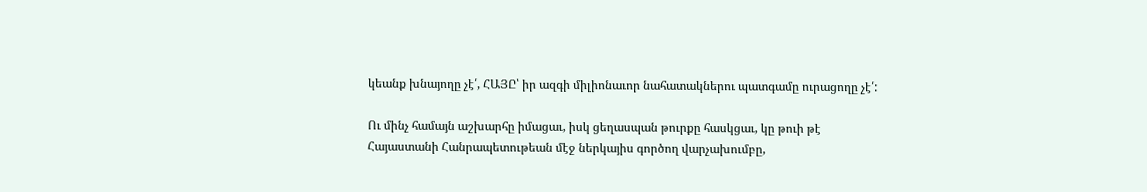կեանք խնայողը չէ՛, ՀԱՅԸ՝ իր ազգի միլիոնաւոր նահատակներու պատգամը ուրացողը չէ՛:

Ու մինչ համայն աշխարհը իմացաւ, իսկ ցեղասպան թուրքը հասկցաւ, կը թուի թէ Հայաստանի Հանրապետութեան մէջ ներկայիս գործող վարչախումբը,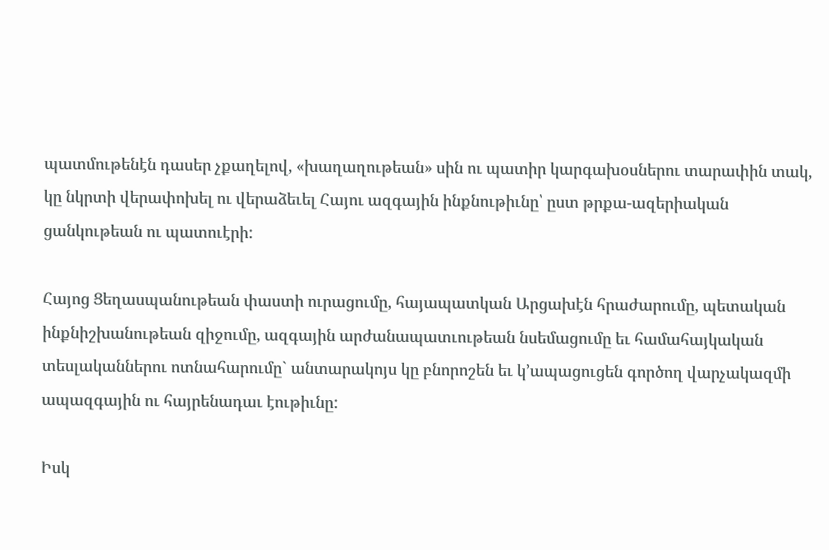պատմութենէն դասեր չքաղելով, «խաղաղութեան» սին ու պատիր կարգախօսներու տարափին տակ, կը նկրտի վերափոխել ու վերաձեւել Հայու ազգային ինքնութիւնը՝ ըստ թրքա-ազերիական ցանկութեան ու պատուէրի:

Հայոց Ցեղասպանութեան փաստի ուրացումը, հայապատկան Արցախէն հրաժարումը, պետական ինքնիշխանութեան զիջումը, ազգային արժանապատւութեան նսեմացումը եւ համահայկական տեսլականներու ոտնահարումը` անտարակոյս կը բնորոշեն եւ կ’ապացուցեն գործող վարչակազմի ապազգային ու հայրենադաւ էութիւնը:

Իսկ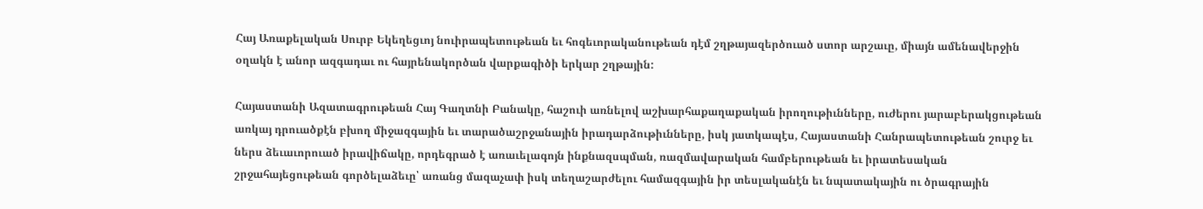Հայ Առաքելական Սուրբ Եկեղեցւոյ նուիրապետութեան եւ հոգեւորականութեան դէմ շղթայազերծուած ստոր արշաւը, միայն ամենավերջին օղակն է անոր ազգադաւ ու հայրենակործան վարքագիծի երկար շղթային:

Հայաստանի Ազատագրութեան Հայ Գաղտնի Բանակը, հաշուի առնելով աշխարհաքաղաքական իրողութիւնները, ուժերու յարաբերակցութեան առկայ դրուածքէն բխող միջազգային եւ տարածաշրջանային իրադարձութիւնները, իսկ յատկապէս, Հայաստանի Հանրապետութեան շուրջ եւ ներս ձեւաւորուած իրավիճակը, որդեգրած է առաւելագոյն ինքնազսպման, ռազմավարական համբերութեան եւ իրատեսական շրջահայեցութեան գործելաձեւը՝ առանց մազաչափ իսկ տեղաշարժելու համազգային իր տեսլականէն եւ նպատակային ու ծրագրային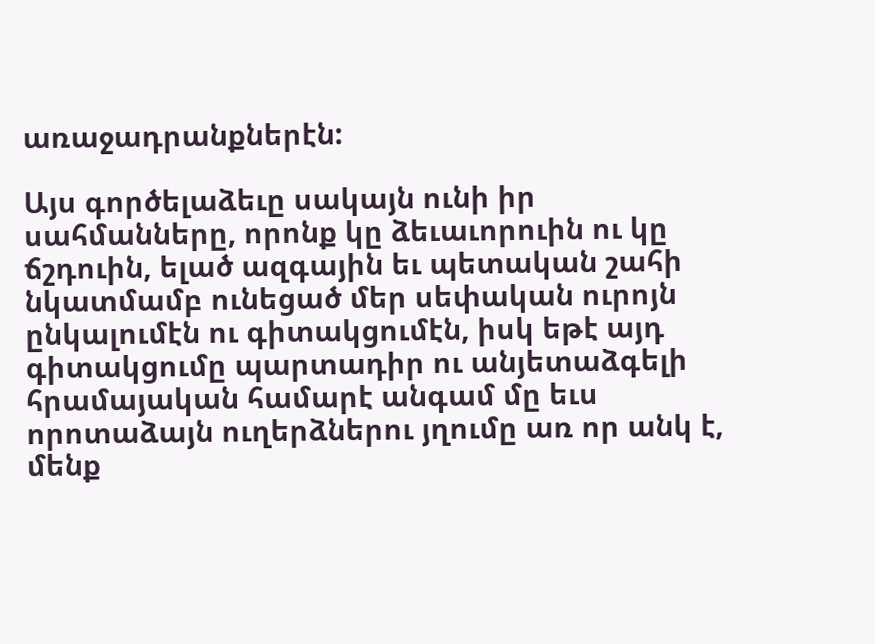առաջադրանքներէն:

Այս գործելաձեւը սակայն ունի իր սահմանները, որոնք կը ձեւաւորուին ու կը ճշդուին, ելած ազգային եւ պետական շահի նկատմամբ ունեցած մեր սեփական ուրոյն ընկալումէն ու գիտակցումէն, իսկ եթէ այդ գիտակցումը պարտադիր ու անյետաձգելի հրամայական համարէ անգամ մը եւս որոտաձայն ուղերձներու յղումը առ որ անկ է, մենք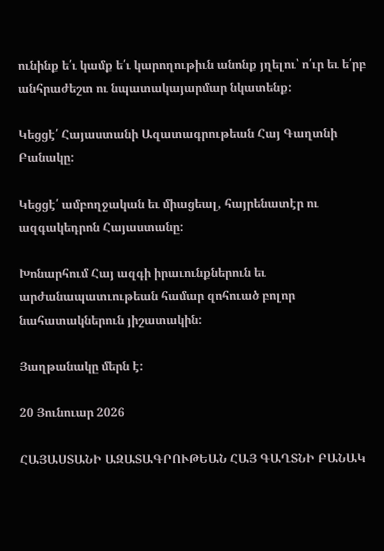ունինք ե՛ւ կամք ե՛ւ կարողութիւն անոնք յղելու՝ ո՛ւր եւ ե՛րբ անհրաժեշտ ու նպատակայարմար նկատենք:

Կեցցէ՛ Հայաստանի Ազատագրութեան Հայ Գաղտնի Բանակը:

Կեցցէ՛ ամբողջական եւ միացեալ, հայրենատէր ու ազգակեդրոն Հայաստանը:

Խոնարհում Հայ ազգի իրաւունքներուն եւ արժանապատւութեան համար զոհուած բոլոր նահատակներուն յիշատակին:

Յաղթանակը մերն է:

20 Յունուար 2026

ՀԱՅԱՍՏԱՆԻ ԱԶԱՏԱԳՐՈՒԹԵԱՆ ՀԱՅ ԳԱՂՏՆԻ ԲԱՆԱԿ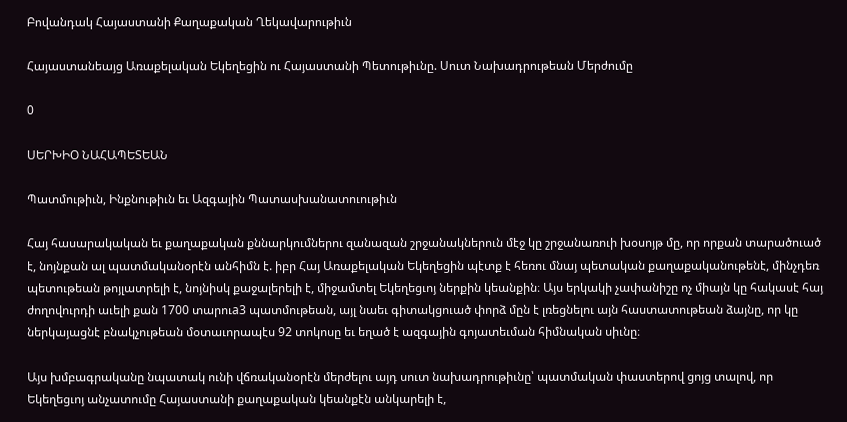Բովանդակ Հայաստանի Քաղաքական Ղեկավարութիւն

Հայաստանեայց Առաքելական Եկեղեցին ու Հայաստանի Պետութիւնը. Սուտ Նախադրութեան Մերժումը

0

ՍԵՐԽԻՕ ՆԱՀԱՊԵՏԵԱՆ

Պատմութիւն, Ինքնութիւն եւ Ազգային Պատասխանատուութիւն

Հայ հասարակական եւ քաղաքական քննարկումներու զանազան շրջանակներուն մէջ կը շրջանառուի խօսոյթ մը, որ որքան տարածուած է, նոյնքան ալ պատմականօրէն անհիմն է. իբր Հայ Առաքելական Եկեղեցին պէտք է հեռու մնայ պետական քաղաքականութենէ, մինչդեռ պետութեան թոյլատրելի է, նոյնիսկ քաջալերելի է, միջամտել Եկեղեցւոյ ներքին կեանքին։ Այս երկակի չափանիշը ոչ միայն կը հակասէ հայ ժողովուրդի աւելի քան 1700 տարուa3 պատմութեան, այլ նաեւ գիտակցուած փորձ մըն է լռեցնելու այն հաստատութեան ձայնը, որ կը ներկայացնէ բնակչութեան մօտաւորապէս 92 տոկոսը եւ եղած է ազգային գոյատեւման հիմնական սիւնը։

Այս խմբագրականը նպատակ ունի վճռականօրէն մերժելու այդ սուտ նախադրութիւնը՝ պատմական փաստերով ցոյց տալով, որ Եկեղեցւոյ անչատումը Հայաստանի քաղաքական կեանքէն անկարելի է,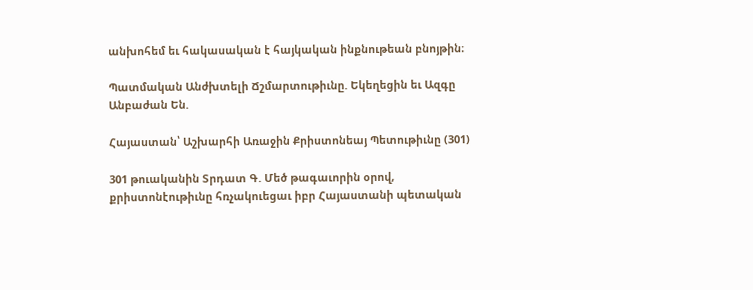անխոհեմ եւ հակասական է հայկական ինքնութեան բնոյթին։

Պատմական Անժխտելի Ճշմարտութիւնը. Եկեղեցին եւ Ազգը Անբաժան Են.

Հայաստան՝ Աշխարհի Առաջին Քրիստոնեայ Պետութիւնը (301)

301 թուականին Տրդատ Գ. Մեծ թագաւորին օրով, քրիստոնէութիւնը հռչակուեցաւ իբր Հայաստանի պետական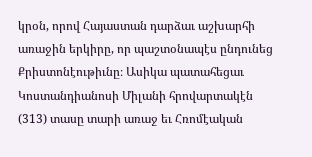կրօն, որով Հայաստան դարձաւ աշխարհի առաջին երկիրը, որ պաշտօնապէս ընդունեց Քրիստոնէութիւնը։ Ասիկա պատահեցաւ Կոստանդիանոսի Միլանի հրովարտակէն (313) տասը տարի առաջ եւ Հռոմէական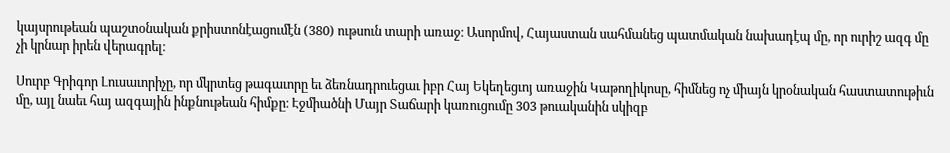կայսրութեան պաշտօնական քրիստոնէացումէն (380) ութսուն տարի առաջ։ Ասորմով, Հայաստան սահմանեց պատմական նախադէպ մը, որ ուրիշ ազգ մը չի կրնար իրեն վերագրել։

Սուրբ Գրիգոր Լուսաւորիչը, որ մկրտեց թագաւորը եւ ձեռնադրուեցաւ իբր Հայ Եկեղեցւոյ առաջին Կաթողիկոսը, հիմնեց ոչ միայն կրօնական հաստատութիւն մը, այլ նաեւ հայ ազգային ինքնութեան հիմքը։ Էջմիածնի Մայր Տաճարի կառուցումը 303 թուականին սկիզբ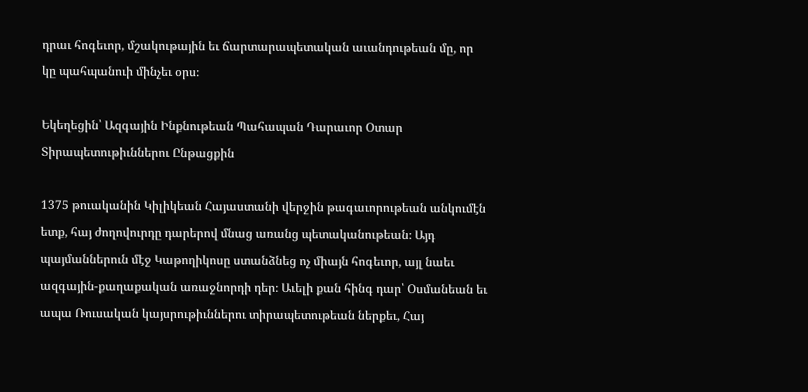դրաւ հոգեւոր, մշակութային եւ ճարտարապետական աւանդութեան մը, որ կը պահպանուի մինչեւ օրս։

Եկեղեցին՝ Ազգային Ինքնութեան Պահապան Դարաւոր Օտար Տիրապետութիւններու Ընթացքին

1375 թուականին Կիլիկեան Հայաստանի վերջին թագաւորութեան անկումէն ետք, հայ ժողովուրդը դարերով մնաց առանց պետականութեան։ Այդ պայմաններուն մէջ Կաթողիկոսը ստանձնեց ոչ միայն հոգեւոր, այլ նաեւ ազգային-քաղաքական առաջնորդի դեր։ Աւելի քան հինգ դար՝ Օսմանեան եւ ապա Ռուսական կայսրութիւններու տիրապետութեան ներքեւ, Հայ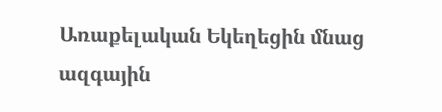Առաքելական Եկեղեցին մնաց ազգային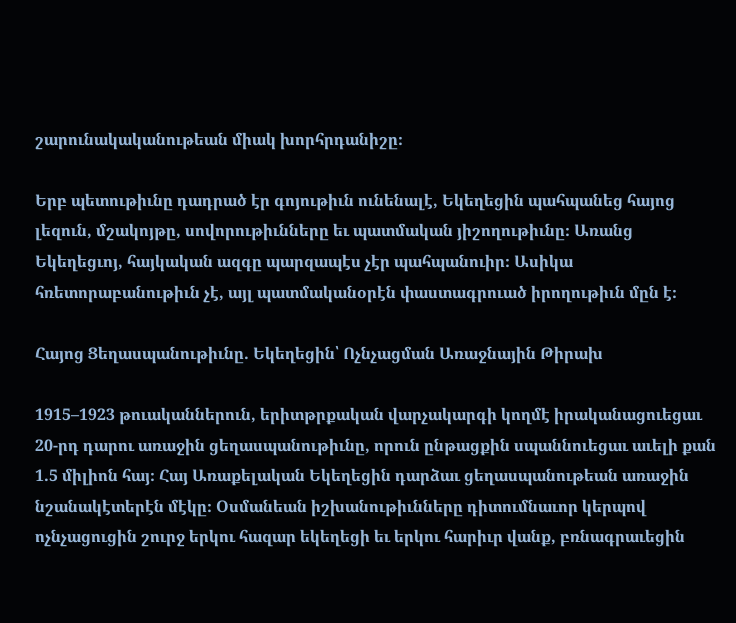շարունակականութեան միակ խորհրդանիշը։

Երբ պետութիւնը դադրած էր գոյութիւն ունենալէ, Եկեղեցին պահպանեց հայոց լեզուն, մշակոյթը, սովորութիւնները եւ պատմական յիշողութիւնը։ Առանց Եկեղեցւոյ, հայկական ազգը պարզապէս չէր պահպանուիր։ Ասիկա հռետորաբանութիւն չէ, այլ պատմականօրէն փաստագրուած իրողութիւն մըն է։

Հայոց Ցեղասպանութիւնը. Եկեղեցին՝ Ոչնչացման Առաջնային Թիրախ

1915–1923 թուականներուն, երիտթրքական վարչակարգի կողմէ իրականացուեցաւ 20-րդ դարու առաջին ցեղասպանութիւնը, որուն ընթացքին սպաննուեցաւ աւելի քան 1.5 միլիոն հայ։ Հայ Առաքելական Եկեղեցին դարձաւ ցեղասպանութեան առաջին նշանակէտերէն մէկը։ Օսմանեան իշխանութիւնները դիտումնաւոր կերպով ոչնչացուցին շուրջ երկու հազար եկեղեցի եւ երկու հարիւր վանք, բռնագրաւեցին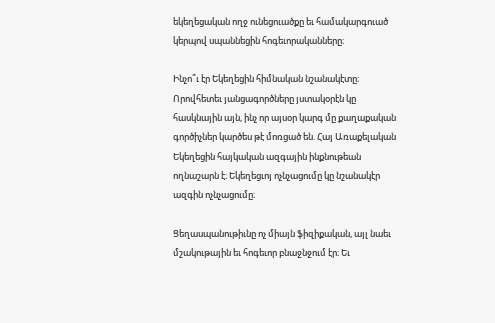եկեղեցական ողջ ունեցուածքը եւ համակարգուած կերպով սպաննեցին հոգեւորականները։

Ինչո՞ւ էր Եկեղեցին հիմնական նշանակէտը։ Որովհետեւ յանցագործները յստակօրէն կը հասկնային այն, ինչ որ այսօր կարգ մը քաղաքական գործիչներ կարծես թէ մոռցած են. Հայ Առաքելական Եկեղեցին հայկական ազգային ինքնութեան ողնաշարն է։ Եկեղեցւոյ ոչնչացումը կը նշանակէր ազգին ոչնչացումը։

Ցեղասպանութիւնը ոչ միայն ֆիզիքական, այլ նաեւ մշակութային եւ հոգեւոր բնաջնջում էր։ Եւ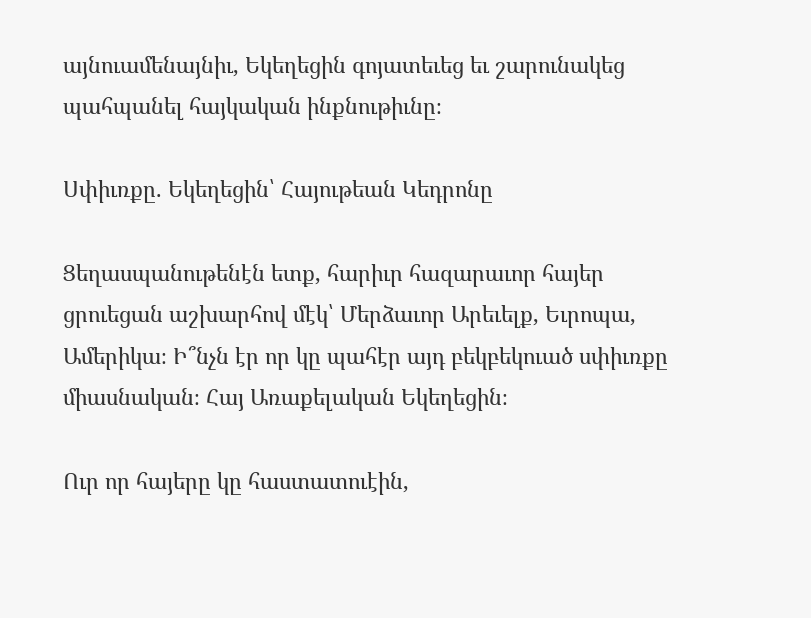այնուամենայնիւ, Եկեղեցին գոյատեւեց եւ շարունակեց պահպանել հայկական ինքնութիւնը։

Սփիւռքը. Եկեղեցին՝ Հայութեան Կեդրոնը

Ցեղասպանութենէն ետք, հարիւր հազարաւոր հայեր ցրուեցան աշխարհով մէկ՝ Մերձաւոր Արեւելք, Եւրոպա, Ամերիկա։ Ի՞նչն էր որ կը պահէր այդ բեկբեկուած սփիւռքը միասնական։ Հայ Առաքելական Եկեղեցին։

Ուր որ հայերը կը հաստատուէին,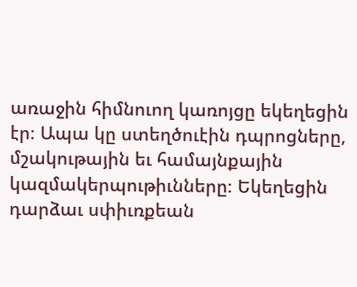առաջին հիմնուող կառոյցը եկեղեցին էր։ Ապա կը ստեղծուէին դպրոցները, մշակութային եւ համայնքային կազմակերպութիւնները։ Եկեղեցին դարձաւ սփիւռքեան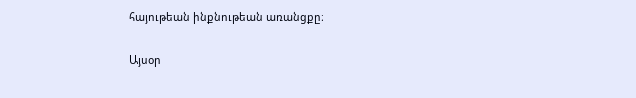հայութեան ինքնութեան առանցքը։

Այսօր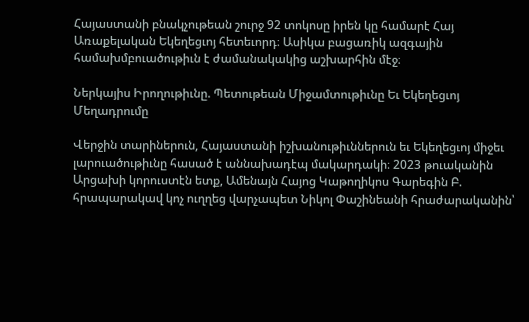Հայաստանի բնակչութեան շուրջ 92 տոկոսը իրեն կը համարէ Հայ Առաքելական Եկեղեցւոյ հետեւորդ։ Ասիկա բացառիկ ազգային համախմբուածութիւն է ժամանակակից աշխարհին մէջ։

Ներկայիս Իրողութիւնը. Պետութեան Միջամտութիւնը Եւ Եկեղեցւոյ Մեղադրումը

Վերջին տարիներուն, Հայաստանի իշխանութիւններուն եւ Եկեղեցւոյ միջեւ լարուածութիւնը հասած է աննախադէպ մակարդակի։ 2023 թուականին Արցախի կորուստէն ետք, Ամենայն Հայոց Կաթողիկոս Գարեգին Բ. հրապարակավ կոչ ուղղեց վարչապետ Նիկոլ Փաշինեանի հրաժարականին՝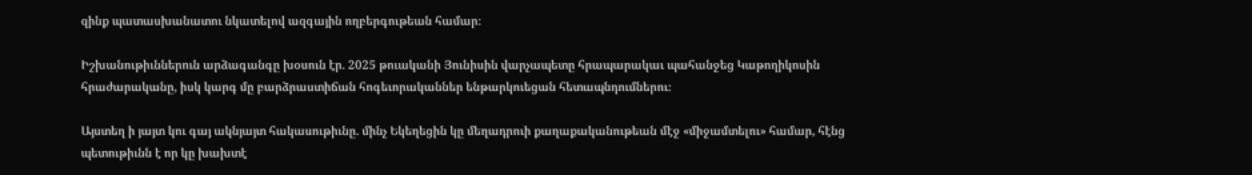զինք պատասխանատու նկատելով ազգային ողբերգութեան համար։

Իշխանութիւններուն արձագանգը խօսուն էր. 2025 թուականի Յունիսին վարչապետը հրապարակաւ պահանջեց Կաթողիկոսին հրաժարականը, իսկ կարգ մը բարձրաստիճան հոգեւորականներ ենթարկուեցան հետապնդումներու։

Այստեղ ի յայտ կու գայ ակնյայտ հակասութիւնը. մինչ Եկեղեցին կը մեղադրուի քաղաքականութեան մէջ «միջամտելու» համար, հէնց պետութիւնն է որ կը խախտէ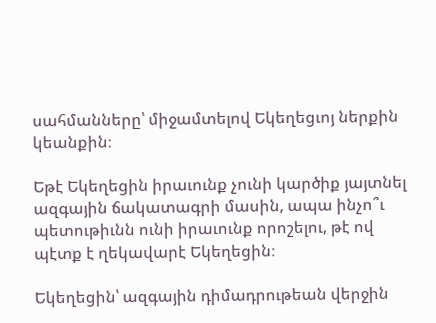սահմանները՝ միջամտելով Եկեղեցւոյ ներքին կեանքին։

Եթէ Եկեղեցին իրաւունք չունի կարծիք յայտնել ազգային ճակատագրի մասին, ապա ինչո՞ւ պետութիւնն ունի իրաւունք որոշելու, թէ ով պէտք է ղեկավարէ Եկեղեցին։

Եկեղեցին՝ ազգային դիմադրութեան վերջին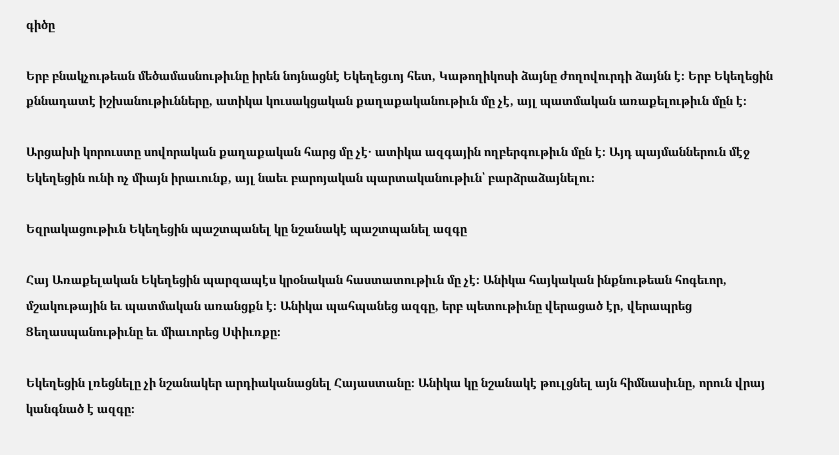գիծը

Երբ բնակչութեան մեծամասնութիւնը իրեն նոյնացնէ Եկեղեցւոյ հետ, Կաթողիկոսի ձայնը ժողովուրդի ձայնն է։ Երբ Եկեղեցին քննադատէ իշխանութիւնները, ատիկա կուսակցական քաղաքականութիւն մը չէ, այլ պատմական առաքելութիւն մըն է։

Արցախի կորուստը սովորական քաղաքական հարց մը չէ․ ատիկա ազգային ողբերգութիւն մըն է։ Այդ պայմաններուն մէջ Եկեղեցին ունի ոչ միայն իրաւունք, այլ նաեւ բարոյական պարտականութիւն՝ բարձրաձայնելու։

Եզրակացութիւն Եկեղեցին պաշտպանել կը նշանակէ պաշտպանել ազգը

Հայ Առաքելական Եկեղեցին պարզապէս կրօնական հաստատութիւն մը չէ։ Անիկա հայկական ինքնութեան հոգեւոր, մշակութային եւ պատմական առանցքն է։ Անիկա պահպանեց ազգը, երբ պետութիւնը վերացած էր, վերապրեց Ցեղասպանութիւնը եւ միաւորեց Սփիւռքը։

Եկեղեցին լռեցնելը չի նշանակեր արդիականացնել Հայաստանը։ Անիկա կը նշանակէ թուլցնել այն հիմնասիւնը, որուն վրայ կանգնած է ազգը։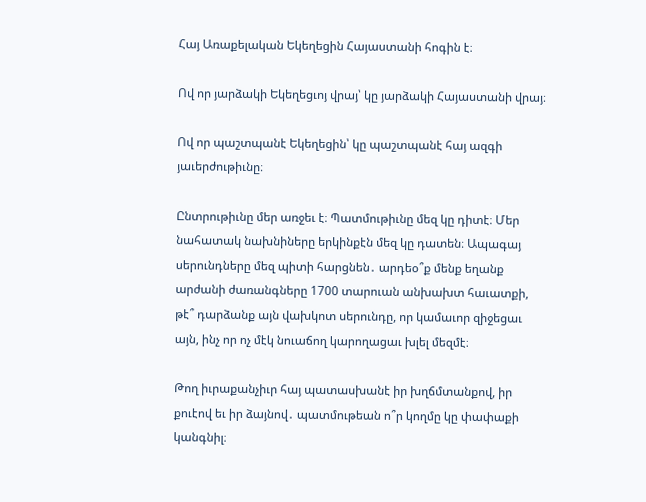Հայ Առաքելական Եկեղեցին Հայաստանի հոգին է։

Ով որ յարձակի Եկեղեցւոյ վրայ՝ կը յարձակի Հայաստանի վրայ։

Ով որ պաշտպանէ Եկեղեցին՝ կը պաշտպանէ հայ ազգի յաւերժութիւնը։

Ընտրութիւնը մեր առջեւ է։ Պատմութիւնը մեզ կը դիտէ։ Մեր նահատակ նախնիները երկինքէն մեզ կը դատեն։ Ապագայ սերունդները մեզ պիտի հարցնեն․ արդեօ՞ք մենք եղանք արժանի ժառանգները 1700 տարուան անխախտ հաւատքի, թէ՞ դարձանք այն վախկոտ սերունդը, որ կամաւոր զիջեցաւ այն, ինչ որ ոչ մէկ նուաճող կարողացաւ խլել մեզմէ։

Թող իւրաքանչիւր հայ պատասխանէ իր խղճմտանքով, իր քուէով եւ իր ձայնով․ պատմութեան ո՞ր կողմը կը փափաքի կանգնիլ։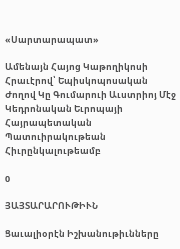«Սարտարապատ»

Ամենայն Հայոց Կաթողիկոսի Հրաւէրով՝ Եպիսկոպոսական Ժողով Կը Գումարուի Աւստրիոյ Մէջ Կեդրոնական Եւրոպայի Հայրապետական Պատուիրակութեան  Հիւրընկալութեամբ

0

ՅԱՅՏԱՐԱՐՈՒԹԻՒՆ

Ցաւալիօրէն Իշխանութիւնները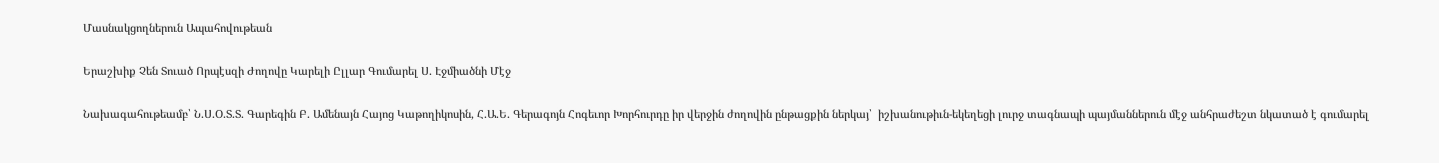Մասնակցողներուն Ապահովութեան

Երաշխիք Չեն Տուած Որպէսզի Ժողովը Կարելի Ըլլար Գումարել Ս. Էջմիածնի Մէջ

Նախագահութեամբ՝ Ն.Ս.Օ.Տ.Տ. Գարեգին Բ. Ամենայն Հայոց Կաթողիկոսին, Հ.Ա.Ե. Գերագոյն Հոգեւոր Խորհուրդը իր վերջին ժողովին ընթացքին ներկայ՝  իշխանութիւն-եկեղեցի լուրջ տագնապի պայմաններուն մէջ անհրաժեշտ նկատած է գումարել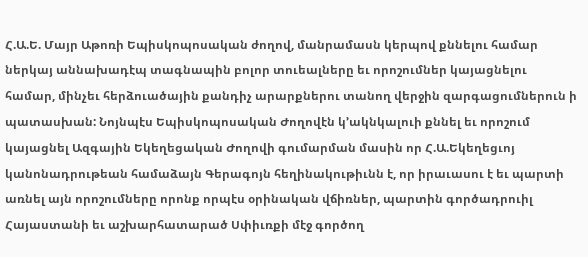Հ.Ա.Ե. Մայր Աթոռի Եպիսկոպոսական ժողով, մանրամասն կերպով քննելու համար ներկայ աննախադէպ տագնապին բոլոր տուեալները եւ որոշումներ կայացնելու համար, մինչեւ հերձուածային քանդիչ արարքներու տանող վերջին զարգացումներուն ի պատասխան: Նոյնպէս Եպիսկոպոսական Ժողովէն կ’ակնկալուի քննել եւ որոշում կայացնել Ազգային Եկեղեցական Ժողովի գումարման մասին որ Հ.Ա.Եկեղեցւոյ կանոնադրութեան համաձայն Գերագոյն հեղինակութիւնն է, որ իրաւասու է եւ պարտի առնել այն որոշումները որոնք որպէս օրինական վճիռներ, պարտին գործադրուիլ Հայաստանի եւ աշխարհատարած Սփիւռքի մէջ գործող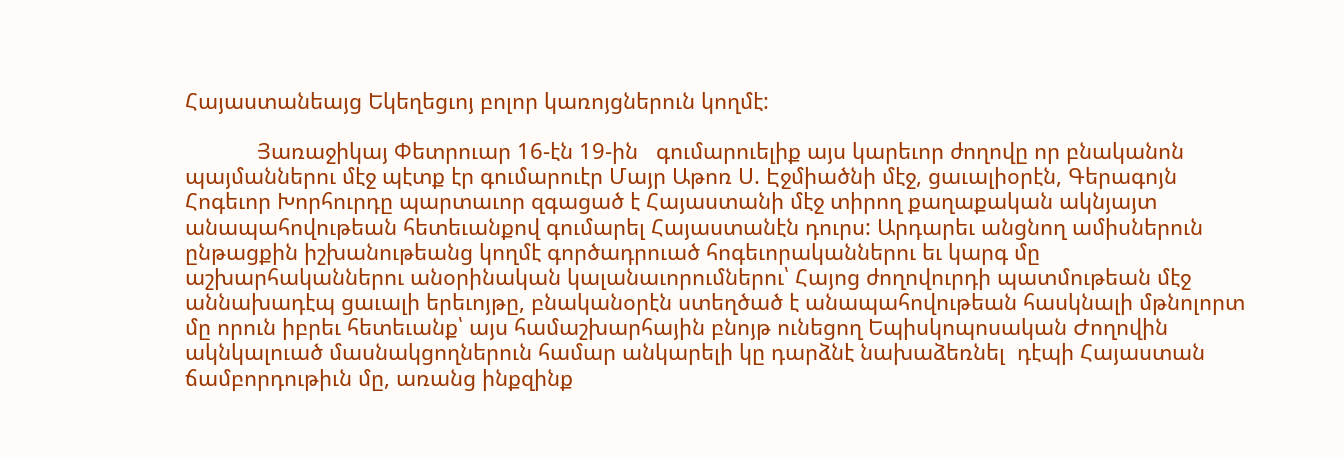Հայաստանեայց Եկեղեցւոյ բոլոր կառոյցներուն կողմէ:

            Յառաջիկայ Փետրուար 16-էն 19-ին   գումարուելիք այս կարեւոր ժողովը որ բնականոն պայմաններու մէջ պէտք էր գումարուէր Մայր Աթոռ Ս. Էջմիածնի մէջ, ցաւալիօրէն, Գերագոյն Հոգեւոր Խորհուրդը պարտաւոր զգացած է Հայաստանի մէջ տիրող քաղաքական ակնյայտ անապահովութեան հետեւանքով գումարել Հայաստանէն դուրս: Արդարեւ անցնող ամիսներուն ընթացքին իշխանութեանց կողմէ գործադրուած հոգեւորականներու եւ կարգ մը աշխարհականներու անօրինական կալանաւորումներու՝ Հայոց ժողովուրդի պատմութեան մէջ աննախադէպ ցաւալի երեւոյթը, բնականօրէն ստեղծած է անապահովութեան հասկնալի մթնոլորտ մը որուն իբրեւ հետեւանք՝ այս համաշխարհային բնոյթ ունեցող Եպիսկոպոսական Ժողովին ակնկալուած մասնակցողներուն համար անկարելի կը դարձնէ նախաձեռնել  դէպի Հայաստան ճամբորդութիւն մը, առանց ինքզինք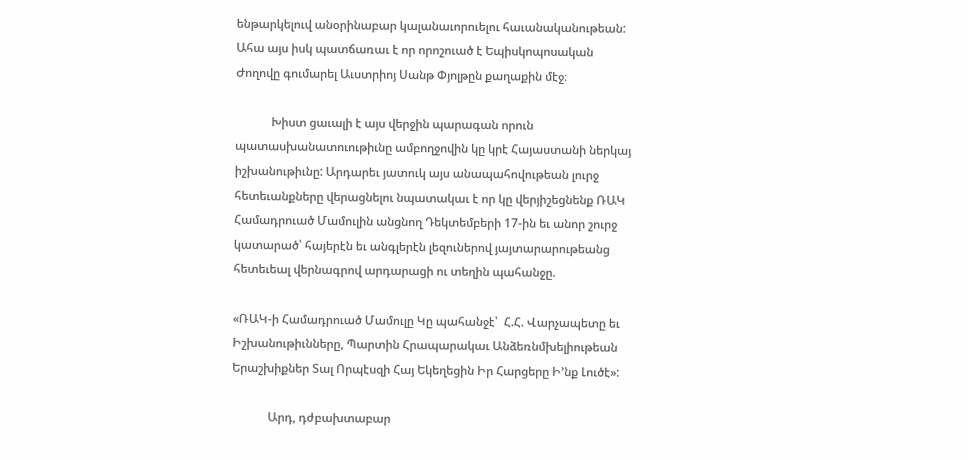ենթարկելուվ անօրինաբար կալանաւորուելու հաւանականութեան: Ահա այս իսկ պատճառաւ է որ որոշուած է Եպիսկոպոսական Ժողովը գումարել Աւստրիոյ Սանթ Փյոլթըն քաղաքին մէջ։

            Խիստ ցաւալի է այս վերջին պարագան որուն պատասխանատուութիւնը ամբողջովին կը կրէ Հայաստանի ներկայ իշխանութիւնը: Արդարեւ յատուկ այս անապահովութեան լուրջ հետեւանքները վերացնելու նպատակաւ է որ կը վերյիշեցնենք ՌԱԿ Համադրուած Մամուլին անցնող Դեկտեմբերի 17-ին եւ անոր շուրջ կատարած՝ հայերէն եւ անգլերէն լեզուներով յայտարարութեանց հետեւեալ վերնագրով արդարացի ու տեղին պահանջը.

«ՌԱԿ-ի Համադրուած Մամուլը Կը պահանջէ՝  Հ.Հ. Վարչապետը եւ Իշխանութիւնները, Պարտին Հրապարակաւ Անձեռնմխելիութեան Երաշխիքներ Տալ Որպէսզի Հայ Եկեղեցին Իր Հարցերը Ի’նք Լուծէ»:

            Արդ, դժբախտաբար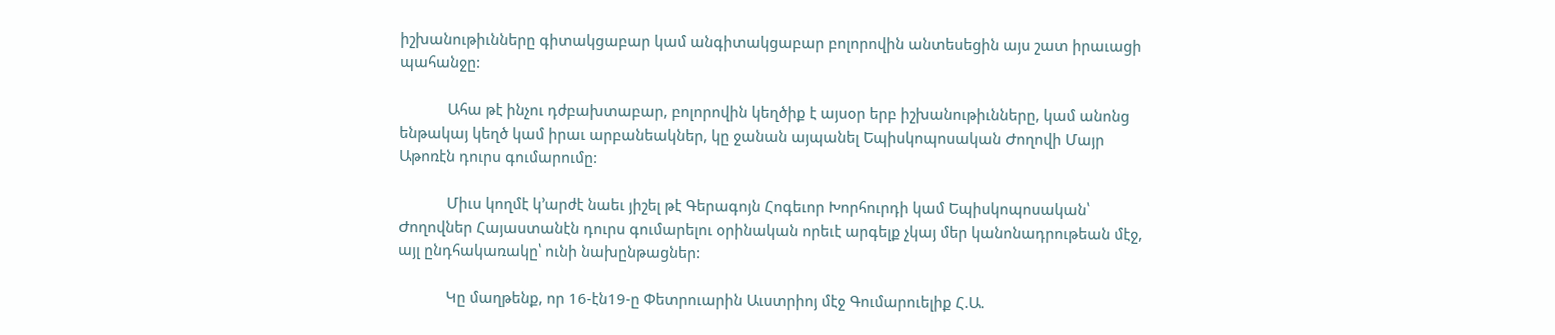իշխանութիւնները գիտակցաբար կամ անգիտակցաբար բոլորովին անտեսեցին այս շատ իրաւացի պահանջը:

            Ահա թէ ինչու դժբախտաբար, բոլորովին կեղծիք է այսօր երբ իշխանութիւնները, կամ անոնց ենթակայ կեղծ կամ իրաւ արբանեակներ, կը ջանան այպանել Եպիսկոպոսական Ժողովի Մայր Աթոռէն դուրս գումարումը:

            Միւս կողմէ կ’արժէ նաեւ յիշել թէ Գերագոյն Հոգեւոր Խորհուրդի կամ Եպիսկոպոսական՝ Ժողովներ Հայաստանէն դուրս գումարելու օրինական որեւէ արգելք չկայ մեր կանոնադրութեան մէջ, այլ ընդհակառակը՝ ունի նախընթացներ:

            Կը մաղթենք, որ 16-էն19-ը Փետրուարին Աւստրիոյ մէջ Գումարուելիք Հ.Ա.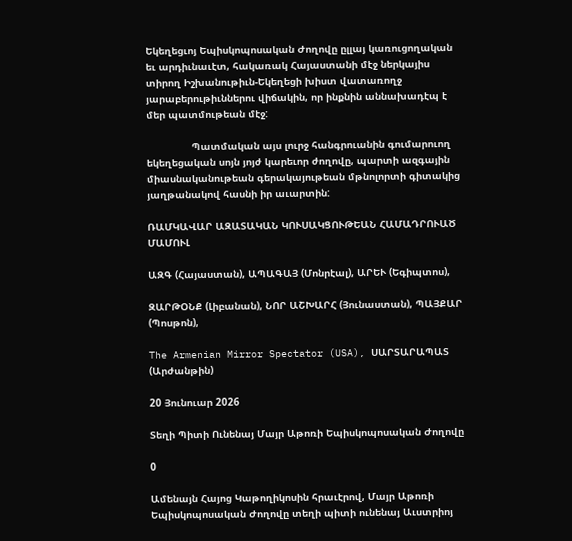Եկեղեցւոյ Եպիսկոպոսական Ժողովը ըլլայ կառուցողական եւ արդիւնաւէտ, հակառակ Հայաստանի մէջ ներկայիս տիրող Իշխանութիւն-Եկեղեցի խիստ վատառողջ յարաբերութիւններու վիճակին, որ ինքնին աննախադէպ է մեր պատմութեան մէջ:

               Պատմական այս լուրջ հանգրուանին գումարուող եկեղեցական սոյն յոյժ կարեւոր ժողովը, պարտի ազգային միասնականութեան գերակայութեան մթնոլորտի գիտակից յաղթանակով հասնի իր աւարտին:

ՌԱՄԿԱՎԱՐ ԱԶԱՏԱԿԱՆ ԿՈՒՍԱԿՑՈՒԹԵԱՆ ՀԱՄԱԴՐՈՒԱԾ ՄԱՄՈՒԼ

ԱԶԳ (Հայաստան), ԱՊԱԳԱՅ (Մոնրէալ), ԱՐԵՒ (Եգիպտոս),

ԶԱՐԹՕՆՔ (Լիբանան), ՆՈՐ ԱՇԽԱՐՀ (Յունաստան), ՊԱՅՔԱՐ (Պոսթոն),

The Armenian Mirror Spectator (USA), ՍԱՐՏԱՐԱՊԱՏ (Արժանթին)

20 Յունուար 2026

Տեղի Պիտի Ունենայ Մայր Աթոռի Եպիսկոպոսական Ժողովը

0

Ամենայն Հայոց Կաթողիկոսին հրաւէրով, Մայր Աթոռի Եպիսկոպոսական Ժողովը տեղի պիտի ունենայ Աւստրիոյ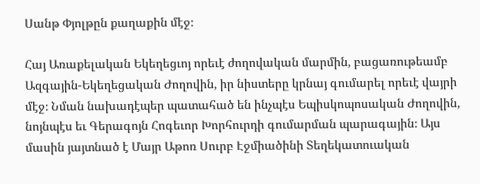Սանթ Փյոլթըն քաղաքին մէջ։

Հայ Առաքելական Եկեղեցւոյ որեւէ ժողովական մարմին, բացառութեամբ Ազգային-Եկեղեցական Ժողովին, իր նիստերը կրնայ գումարել որեւէ վայրի մէջ։ Նման նախադէպեր պատահած են ինչպէս Եպիսկոպոսական Ժողովին, նոյնպէս եւ Գերագոյն Հոգեւոր Խորհուրդի գումարման պարագային։ Այս մասին յայտնած է Մայր Աթոռ Սուրբ Էջմիածինի Տեղեկատուական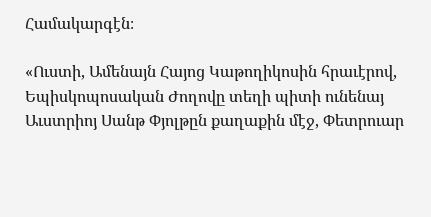Համակարգէն։

«Ուստի, Ամենայն Հայոց Կաթողիկոսին հրաւէրով, Եպիսկոպոսական Ժողովը տեղի պիտի ունենայ Աւստրիոյ Սանթ Փյոլթըն քաղաքին մէջ, Փետրուար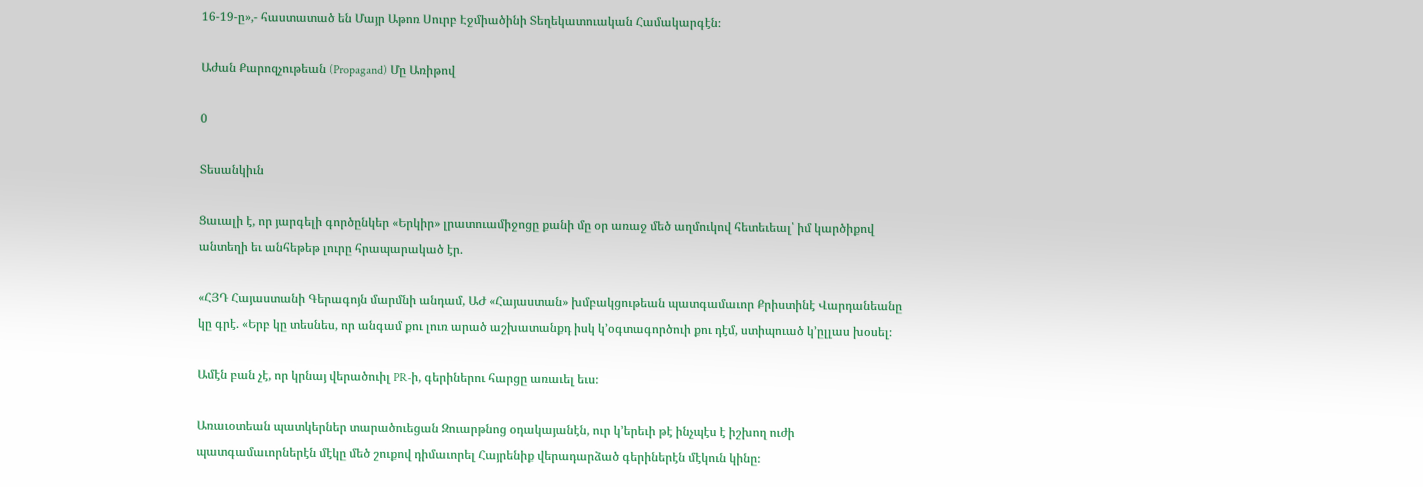16-19-ը»,- հաստատած են Մայր Աթոռ Սուրբ Էջմիածինի Տեղեկատուական Համակարգէն։

Աժան Քարոզչութեան (Propagand) Մը Առիթով

0

Տեսանկիւն

Ցաւալի է, որ յարգելի գործընկեր «Երկիր» լրատուամիջոցը քանի մը օր առաջ մեծ աղմուկով հետեւեալ՝ իմ կարծիքով անտեղի եւ անհեթեթ լուրը հրապարակած էր.

«ՀՅԴ Հայաստանի Գերագոյն մարմնի անդամ, ԱԺ «Հայաստան» խմբակցութեան պատգամաւոր Քրիստինէ Վարդանեանը կը գրէ. «Երբ կը տեսնես, որ անգամ քու լուռ արած աշխատանքդ իսկ կ’օգտագործուի քու դէմ, ստիպուած կ’ըլլաս խօսել։

Ամէն բան չէ, որ կրնայ վերածուիլ PR-ի, գերիներու հարցը առաւել եւս։

Առաւօտեան պատկերներ տարածուեցան Զուարթնոց օդակայանէն, ուր կ’երեւի թէ ինչպէս է իշխող ուժի պատգամաւորներէն մէկը մեծ շուքով դիմաւորել Հայրենիք վերադարձած գերիներէն մէկուն կինը։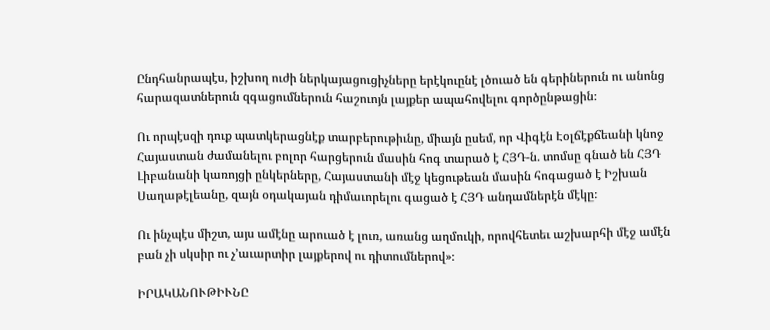Ընդհանրապէս, իշխող ուժի ներկայացուցիչները երէկուընէ լծուած են գերիներուն ու անոնց հարազատներուն զգացումներուն հաշուոյն լայքեր ապահովելու գործընթացին։

Ու որպէսզի դուք պատկերացնէք տարբերութիւնը, միայն ըսեմ, որ Վիգէն Էօլճէքճեանի կնոջ Հայաստան ժամանելու բոլոր հարցերուն մասին հոգ տարած է ՀՅԴ-ն. տոմսը գնած են ՀՅԴ Լիբանանի կառոյցի ընկերները, Հայաստանի մէջ կեցութեան մասին հոգացած է Իշխան Սաղաթէլեանը, զայն օդակայան դիմաւորելու գացած է ՀՅԴ անդամներէն մէկը։

Ու ինչպէս միշտ, այս ամէնը արուած է լուռ, առանց աղմուկի, որովհետեւ աշխարհի մէջ ամէն բան չի սկսիր ու չ’աւարտիր լայքերով ու դիտումներով»։

ԻՐԱԿԱՆՈՒԹԻՒՆԸ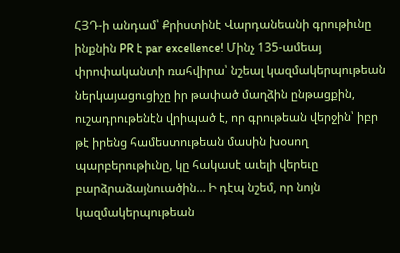ՀՅԴ-ի անդամ՝ Քրիստինէ Վարդանեանի գրութիւնը ինքնին PR է par excellence! Մինչ 135-ամեայ փրոփականտի ռահվիրա՝ նշեալ կազմակերպութեան ներկայացուցիչը իր թափած մաղձին ընթացքին, ուշադրութենէն վրիպած է, որ գրութեան վերջին՝ իբր թէ իրենց համեստութեան մասին խօսող պարբերութիւնը, կը հակասէ աւելի վերեւը բարձրաձայնուածին… Ի դէպ նշեմ, որ նոյն կազմակերպութեան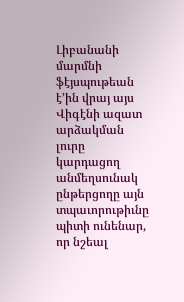Լիբանանի մարմնի ֆէյսպութեան է’ին վրայ այս Վիգէնի ազատ արձակման լուրը կարդացող անմեղսունակ ընթերցողը այն տպաւորութիւնը պիտի ունենար, որ նշեալ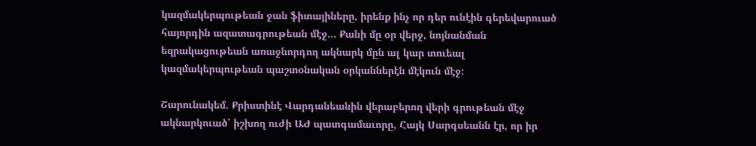կազմակերպութեան ջան ֆիտայիները, իրենք ինչ որ դեր ունէին գերեվարուած հայորդին ազատագրութեան մէջ… Քանի մը օր վերջ, նոյնանման եզրակացութեան առաջնորդող ակնարկ մըն ալ կար տուեալ կազմակերպութեան պաշտօնական օրկաններէն մէկուն մէջ:

Շարունակեմ. Քրիստինէ Վարդանեանին վերաբերող վերի գրութեան մէջ ակնարկուած՝ իշխող ուժի ԱԺ պատգամաւորը, Հայկ Սարգսեանն էր, որ իր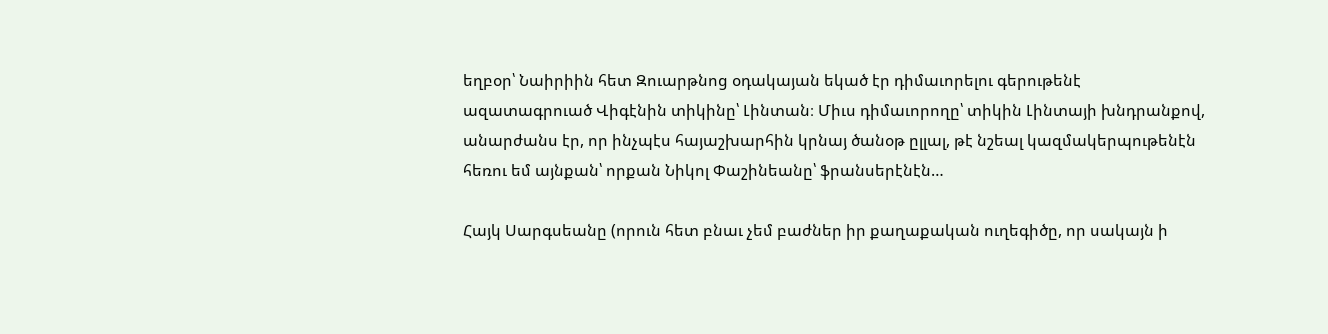եղբօր՝ Նաիրիին հետ Զուարթնոց օդակայան եկած էր դիմաւորելու գերութենէ ազատագրուած Վիգէնին տիկինը՝ Լինտան։ Միւս դիմաւորողը՝ տիկին Լինտայի խնդրանքով, անարժանս էր, որ ինչպէս հայաշխարհին կրնայ ծանօթ ըլլալ, թէ նշեալ կազմակերպութենէն հեռու եմ այնքան՝ որքան Նիկոլ Փաշինեանը՝ ֆրանսերէնէն…

Հայկ Սարգսեանը (որուն հետ բնաւ չեմ բաժներ իր քաղաքական ուղեգիծը, որ սակայն ի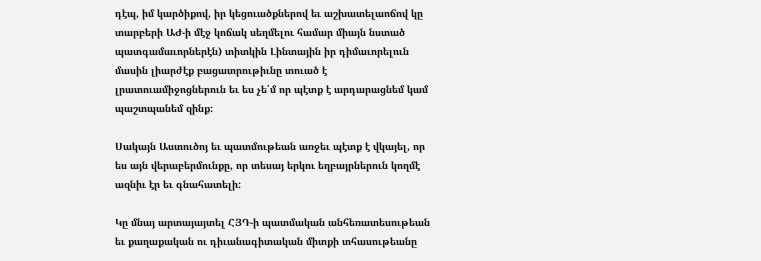դէպ, իմ կարծիքով, իր կեցուածքներով եւ աշխատելաոճով կը տարբերի ԱԺ-ի մէջ կոճակ սեղմելու համար միայն նստած պատգամաւորներէն) տիտկին Լինտային իր դիմաւորելուն մասին լիարժէք բացատրութիւնը տուած է լրատուամիջոցներուն եւ ես չե՛մ որ պէտք է արդարացնեմ կամ պաշտպանեմ զինք:

Սակայն Աստուծոյ եւ պատմութեան առջեւ պէտք է վկայել, որ ես այն վերաբերմունքը, որ տեսայ երկու եղբայրներուն կողմէ ազնիւ էր եւ գնահատելի:

Կը մնայ արտայայտել ՀՅԴ-ի պատմական անհեռատեսութեան եւ քաղաքական ու դիւանագիտական միտքի տհասութեանը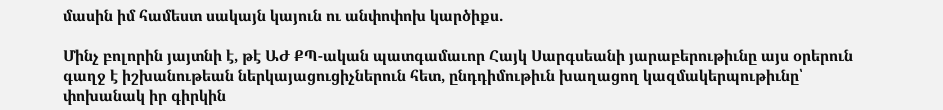մասին իմ համեստ սակայն կայուն ու անփոփոխ կարծիքս.

Մինչ բոլորին յայտնի է, թէ ԱԺ ՔՊ-ական պատգամաւոր Հայկ Սարգսեանի յարաբերութիւնը այս օրերուն գաղջ է իշխանութեան ներկայացուցիչներուն հետ, ընդդիմութիւն խաղացող կազմակերպութիւնը՝ փոխանակ իր գիրկին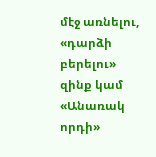մէջ առնելու, «դարձի բերելու» զինք կամ «Անառակ որդի»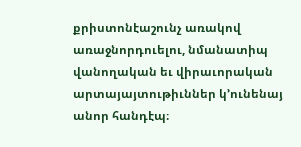քրիստոնէաշունչ առակով առաջնորդուելու, նմանատիպ վանողական եւ վիրաւորական արտայայտութիւններ կ’ունենայ անոր հանդէպ։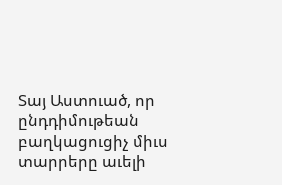Տայ Աստուած, որ ընդդիմութեան բաղկացուցիչ միւս տարրերը աւելի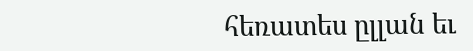հեռատես ըլլան եւ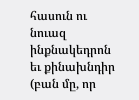հասուն ու նուազ ինքնակեդրոն եւ քինախնդիր (բան մը, որ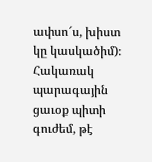ափսո՜ս, խիստ կը կասկածիմ)։ Հակառակ պարագային ցաւօք պիտի գուժեմ, թէ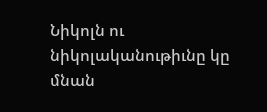Նիկոլն ու նիկոլականութիւնը կը մնան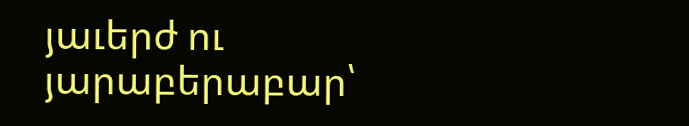յաւերժ ու յարաբերաբար՝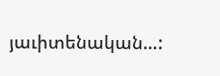յաւիտենական…: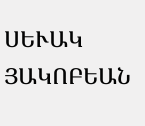ՍԵՒԱԿ ՅԱԿՈԲԵԱՆ